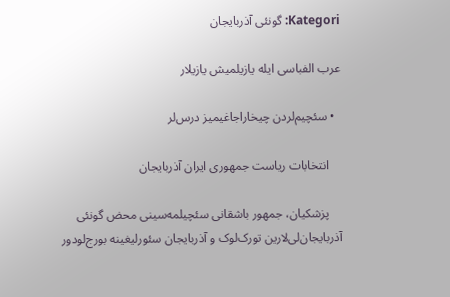Kategori: گونئی آذربایجان

عرب الفباسی ایله یازیلمیش یازیلار

  • سئچیم‌لردن چیخاراجاغیمیز درس‌لر

    انتخابات ریاست جمهوری ایران آذربایجان

    پزشکیان، جمهور باشقانی سئچیلمه‌سینی محض گونئی آذربایجان‌لی‌لارین تورک‌لوک و آذربایجان سئورلیغینه بورج‌لودور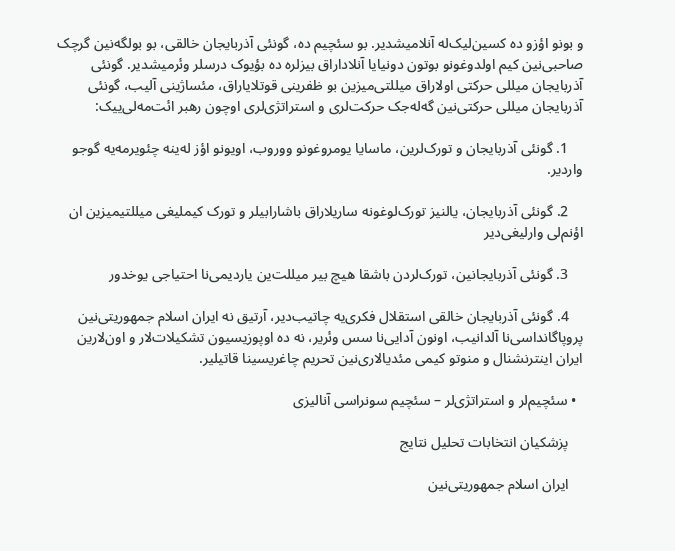و بونو اؤزو ده کسین‌لیک‌له آنلامیشدیر. بو سئچیم ده، گونئی آذربایجان خالقی، بو بولگه‌نین گرچک صاحبی‌نین کیم اولدوغونو بوتون دونیایا آنلاداراق بیزلره ده بؤیوک درسلر وئرمیشدیر‌. گونئی آذربایجان میللی حرکتی اولاراق میللتی‌میزین بو ظفرینی‌ قوتلایاراق، مئساژینی آلیب، گونئی آذربایجان میللی حرکتی‌نین گه‌له‌جک حرکت‌لری و استراتژی‌لری اوچون رهبر ائت‌مه‌لی‌ییک:

    1. گونئی آذربایجان و تورک‌لرین، ماسایا یومروغونو ووروب، اویونو اؤز له‌ینه چئویرمه‌یه گوجو واردیر.

    2. گونئی آذربایجان، یالنیز تورک‌لوغونه ساریلاراق باشارابیلر و تورک کیملیغی میللتیمیزین ان اؤنم‌لی وارلیغی‌دیر

    3. گونئی آذربایجانین، تورک‌لردن باشقا هیچ بیر میللت‌ین یاردیمی‌نا احتیاجی یوخدور

    4. گونئی آذربایجان خالقی استقلال فکری‌یه چاتیب‌دیر، آرتیق نه ایران اسلام جمهوریتی‌نین پروپاگانداسی‌نا آلدانیب، اونون آدایی‌نا سس وئریر، نه ده اوپوزیسیون تشکیلات‌لار و اون‌لارین ایران اینترنشنال و منوتو کیمی‌ مئدیالاری‌نین تحریم چاغریسینا قاتیلیر.

  • سئچیم‌لر و استراتژی‌لر – سئچیم سونراسی آنالیزی

    پزشکیان انتخابات تحلیل نتایج

    ایران اسلام جمهوریتی‌نین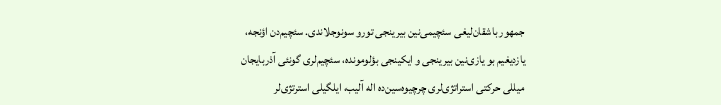جمهور باشقان‌لیغی سئچیمی‌نین بیرینجی تورو سونوجلاندی. سئچیم‌دن اؤنجه، یازدیغیم بو یازی‌نین بیرینجی و ایکینجی بؤلومونده، سئچیم‌لری گونئی آذربایجان میللی حرکتی استراتژی‌لری چرچیوه‌سین‌ده اله آلیب، ایلگیلی استرتژی‌لر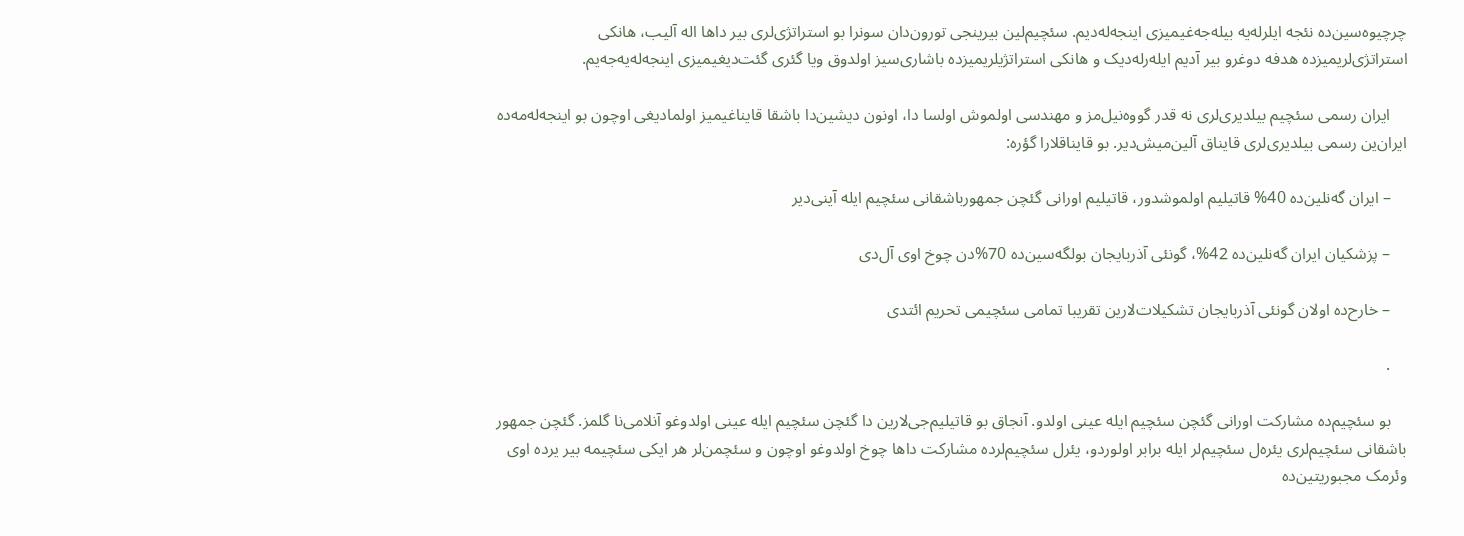چرچیوه‌سین‌ده نئجه ایلرله‌یه بیله‌جه‌غیمیزی اینجه‌له‌دیم. سئچیم‌لین بیرینجی تورون‌دان سونرا بو استراتژی‌لری بیر داها اله آلیب، هانکی استراتژی‌لریمیزده هدفه دوغرو بیر آدیم ایله‌ر‌له‌دیک و هانکی استراتژیلریمیزده باشاری‌سیز اولدوق ویا گئری گئت‌دیغیمیزی اینجه‌له‌یه‌جه‌یم.

    ایران رسمی سئچیم بیلدیری‌لری نه قدر گووه‌نیل‌مز و مهندسی اولموش اولسا دا، اونون دیشین‌دا باشقا قایناغیمیز اولمادیغی اوچون بو اینجه‌له‌مه‌ده ایران‌ین رسمی بیلدیری‌لری‌ قایناق آلین‌میش‌دیر. بو قایناقلارا گؤره:

    – ایران گه‌نلین‌ده 40% قاتیلیم اولموشدور، قاتیلیم اورانی گئچن جمهورباشقانی سئچیم ایله آینی‌دیر

    – پزشکیان ایران گه‌نلین‌ده 42%، گونئی آذربایجان بولگه‌سین‌ده 70%دن چوخ اوی آل‌دی

    – خارح‌ده اولان گونئی آذربایجان تشکیلات‌لارین تقریبا تمامی سئچیمی تحریم ائتدی

    .

    بو سئچیم‌ده مشارکت اورانی گئچن سئچیم ایله عینی اولدو. آنجاق بو قاتیلیم‌جی‌لارین دا گئچن سئچیم ایله عینی اولدوغو آنلامی‌نا گلمز. گئچن جمهور باشقانی سئچیم‌لری یئره‌ل سئچیم‌لر ایله برابر اولوردو، یئرل سئچیم‌لرده مشارکت داها چوخ اولدوغو اوچون و سئچمن‌لر هر ایکی‌ سئچیمه بیر یرده اوی وئرمک مجبوریتین‌ده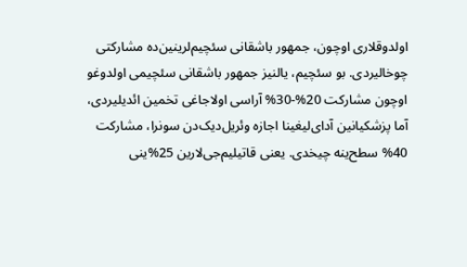اولدوقلاری اوچون، جمهور باشقانی سئچیم‌لرینین‌ده مشارکتی چوخالیردی. بو سئچیم، یالنیز جمهور باشقانی سئچیمی اولدوغو اوچون مشارکت 20%-30% آراسی اولاجاغی تخمین ائدیلیردی، آما پزشکیانین آدای‌لیغینا اجازه وئریل‌دیک‌دن سونرا، مشارکت 40% سطح‌ینه چیخدی. یعنی قاتیلیم‌جی‌لارین 25%ینی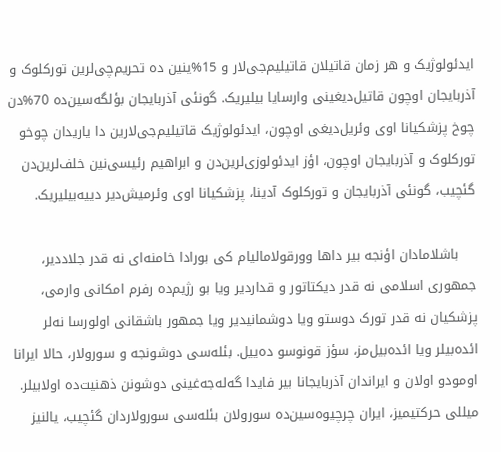ایدئولوژیک و هر زمان قاتیلان قاتیلیم‌جی‌لار و 15%ینین ده تحریم‌چی‌لرین تورکلوک و آذربایجان اوچون قاتیل‌دیغینی وارسایا بیلیریک. گونئی آذربایجان بؤلگه‌سین‌ده 70%دن چوخ پزشکیانا اوی وئریل‌دیغی اوچون، ایدئولوژیک قاتیلیم‌جی‌لارین دا یاریدان چوخو تورکلوک و آذربایجان اوچون، اؤز ایدئولوزی‌لرین‌دن و ابراهیم رئیسی‌نین خلف‌لرین‌دن گئچیب، گونئی آذربایجان و تورکلوک آدینا، پزشکیانا اوی وئرمیش‌دیر دییه‌بیلیریک.

    باشلامادان اؤنجه بیر داها وورقولامالیام کی بورادا خامنه‌ای نه قدر جلاددیر، جمهوری اسلامی نه قدر دیکتاتور و قداردیر ویا بو رژیم‌ده رفرم امکانی وارمی، پزشکیان نه قدر تورک دوستو ویا دوشمانیدیر ویا جمهور باشقانی اولورسا نه‌لر ائده‌بیلر ویا ائده‌بیل‌مز، سؤز قونوسو ده‌ییل. بئله‌سی دوشونجه و سورولار، حالا ایرانا اومودو اولان و ایراندان آذربایجانا بیر فایدا گه‌له‌جه‌غینی دوشونن ذهنیت‌ده اولابیلر. میللی حرکتیمیز، ایران چرچیوه‌سین‌ده سورولان بئله‌سی سورولاردان گئچیب، یالنیز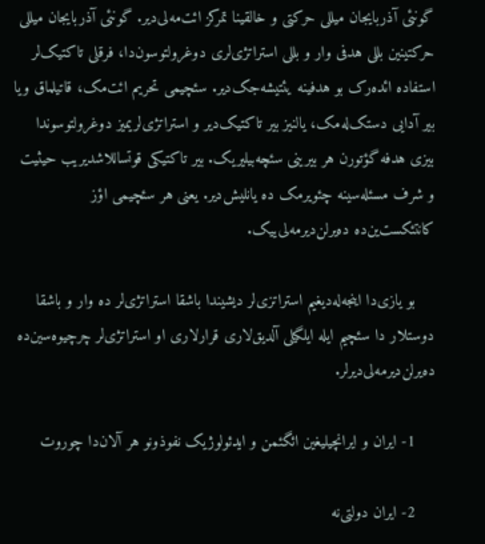گونئی آذربایجان میللی حرکتی و خالقینا تمرکز ائت‌مه‌لی‌دیر. گونئی آذربایجان میللی حرکتینین بللی هدفی وار و بللی استراتژی‌لری دوغرولتوسون‌دا، فرقلی تاکتیک‌لر استفاده ائده‌رک بو هدفینه یئتیشه‌جک‌دیر. سئچیمی تحریم ائت‌مک، قاتیلماق ویا بیر آدایی دستک‌له‌مک، یالنیز بیر تاکتیک‌دیر و استراتژی‌لریمیز دوغرولتوسوندا بیزی هدفه گؤتورن هر بیرینی سئچه‌بیلیریک. بیر تاکتیکی قوتساللاشدیریب حیثیت و شرف مسئله‌سینه چئویرمک ده یانلیش‌دیر. یعنی هر سئچیمی اؤز کانتئکست‌ین‌ده ده‌یرلن‌دیرمه‌لی‌ییک.

    بو یازی‌دا اینجه‌له‌دیغیم استراتزی‌لر دیشیندا باشقا استراتژی‌لر ده وار و باشقا دوستلار دا سئچیم ایله ایلگیلی آلدیق‌لاری قرارلاری او استراتژی‌لر چرچیوه‌سین‌ده ده‌یرلن‌دیرمه‌لی‌دیرلر.

    1- ایران و ایرانچیلیغین ائگئمن و ایدئولوژیک نفوذونو هر آلان‌دا چوروت

    2- ایران دولتی‌نه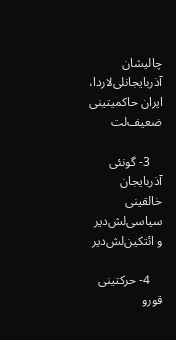چالیشان آذربایجانلی‌لاردا، ایران حاکمیتینی ضعیف‌لت

    3- گونئی آذربایجان خالقینی سیاسی‌لش‌دیر و ائتکین‌لش‌دیر

    4- حرکتینی قورو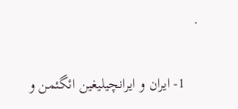.

    1- ایران و ایرانچیلیغین ائگئمن و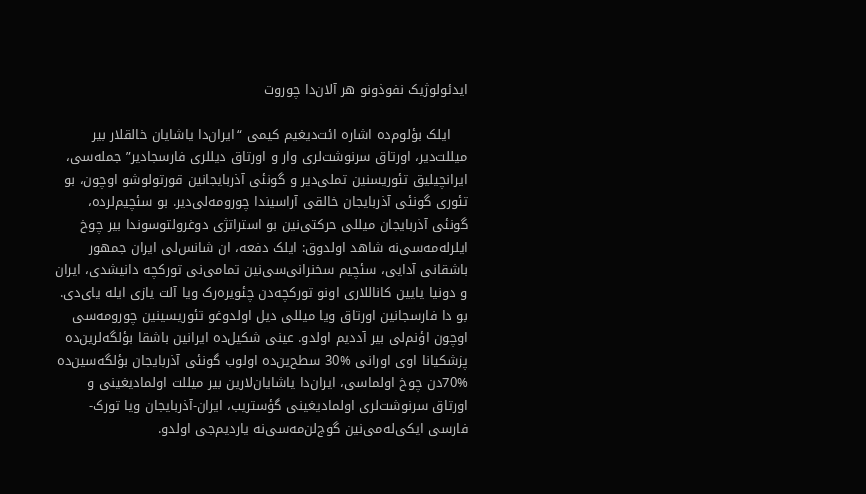ایدئولوژیک نفوذونو هر آلان‌دا چوروت

    ایلک بؤلوم‌ده اشاره ائت‌دیغیم کیمی “ایران‌دا یاشایان خالقلار بیر میللت‌دیر، اورتاق سرنوشت‌لری وار و اورتاق دیللری فارسجادیر” جمله‌سی، ایرانچیلیق تئوریسنین تملی‌دیر و گونئی آذربایجانین قورتولوشو اوچون، بو تئوری‌ گونئی آذربایجان‌ خالقی آراسیندا چورو‌مه‌لی‌دیر. بو سئچیم‌لرده، گونئی آذربایجان میللی حرکتی‌نین بو استراتژی دوغرولتوسوندا بیر چوخ ایلرله‌مه‌سی‌نه شاهد اولدوق: ایلک دفعه، ان شانس‌لی ایران جمهور باشقانی آدایی، سئچیم سخنرانی‌سی‌نین تمامی‌نی تورکچه دانیشدی، ایران و دونیا یایین کاناللاری اونو تورکچه‌دن چئویره‌رک ویا آلت یازی ایله یای‌دی. بو دا فارسجانین اورتاق ویا میللی دیل اولدوغو تئوریسینین چورومه‌سی اوچون اؤنم‌لی بیر آددیم‌ اولدو. عینی شکیل‌ده ایرانین باشقا بؤلگه‌لرین‌ده پزشکیانا اوی اورانی %30 سطح‌ین‌ده اولوب گونئی آذربایجان بؤلگه‌سین‌ده %70دن چوخ اولماسی، ایران‌دا یاشایان‌لارین بیر میللت اولمادیغینی و اورتاق سرنوشت‌لری اولمادیغینی گؤستریب، ایران-آذربایجان ویا تورک-فارسی ایکی‌له‌می‌نین گوج‌لن‌مه‌سی‌نه یاردیم‌جی اولدو.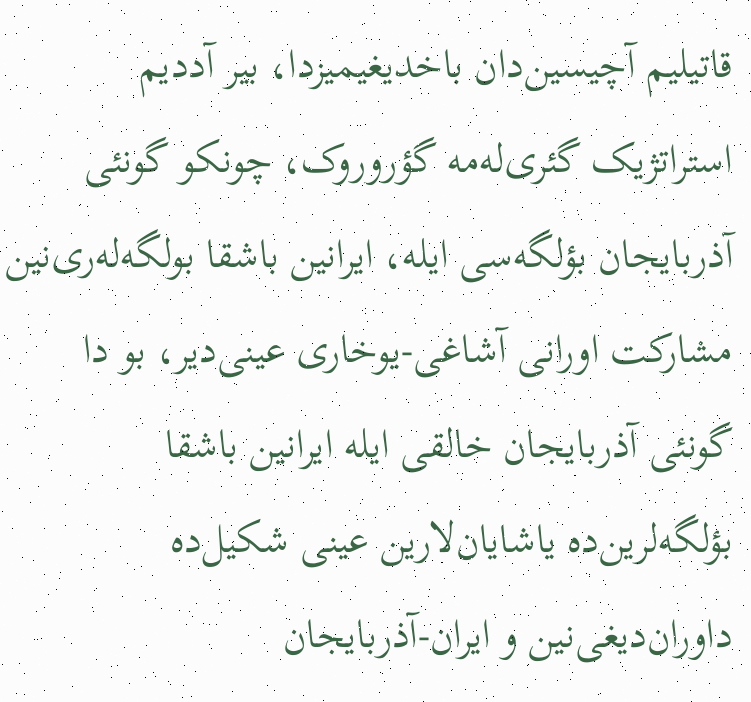قاتیلیم آچیسین‌دان باخدیغیمیزدا، بیر آددیم استراتژیک گئری‌له‌مه گؤروروک، چونکو گونئی آذربایجان بؤلگه‌سی ایله، ایرانین باشقا بولگه‌له‌ری‌نین مشارکت اورانی آشاغی-یوخاری عینی‌دیر، بو دا گونئی آذربایجان خالقی ایله ایرانین باشقا بؤلگه‌لرین‌ده یاشایان‌لارین عینی شکیل‌ده داوران‌دیغی‌نین و ایران-آذربایجان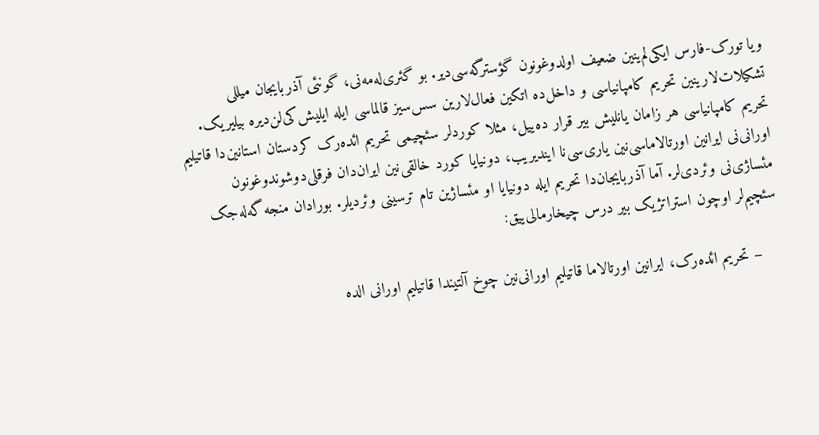ویا تورک-فارس ایکی‌لم‌ینین ضعیف اولدوغونون گؤسترگه‌سی‌دیر. بو گئری‌له‌مه‌نی، گونئی آذربایجان میللی تشکیلات‌لارینین تحریم کامپانیاسی و داخل‌ده اتکین فعال‌لارین سس‌سیز قالماسی ایله ایلیش‌کی‌لن‌دیره بیلیریک. تحریم کامپانیاسی هر زامان یانلیش بیر قرار ده‌ییل، مثلا کوردلر سئچیمی تحریم ائده‌رک کردستان استانین‌دا قاتیلیم اورانی‌نی ایرانین اورتالاماسی‌نین یاری‌سی‌نا ایندیریب، دونیایا کورد خالقی‌نین ایران‌دان فرقلی‌دوشوندوغونون مئساژی‌نی وئردی‌لر. آما آذربایجان‌دا تحریم ایله دونیایا او مئساژین تام ترسینی وئردیلر. بورادان منجه گه‌له‌جک سئچیم‌لر اوچون استراتژیک بیر درس چیخارمالی‌ییق:

    – تحریم ائده‌رک، ایرانین اورتالاما قاتیلیم اورانی‌نین چوخ آلتیندا قاتیلیم اورانی الده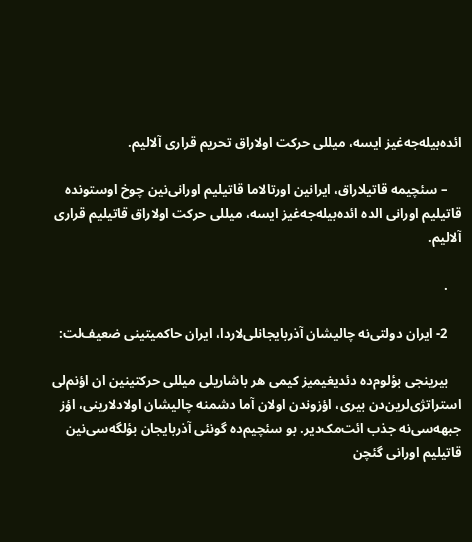ائده‌‌بیله‌جه‌غیز ایسه، میللی حرکت اولاراق تحریم قراری آلالیم.

    – سئچیمه قاتیلاراق، ایرانین اورتالاما قاتیلیم اورانی‌نین چوخ اوستونده قاتیلیم اورانی الده ائده‌‌بیله‌جه‌غیز ایسه، میللی حرکت اولاراق قاتیلیم قراری آلالیم.

    .

    2- ایران دولتی‌نه چالیشان آذربایجانلی‌لاردا، ایران حاکمیتینی ضعیف‌لت:

    بیرینجی بؤلوم‌ده دئدیغیمیز کیمی هر باشاریلی میللی حرکتینین ان اؤنم‌لی استراتژی‌لرین‌دن بیری، اؤزوندن اولان آما دشمنه چالیشان اولادلارینی، اؤز جبهه‌سی‌نه جذب ائت‌مک‌دیر. بو سئچیم‌ده گونئی آذربایجان بؤلگه‌سی‌نین قاتیلیم اورانی گئچن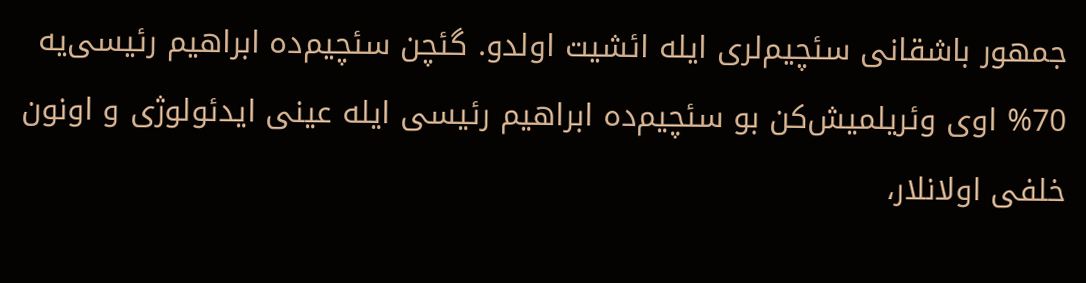جمهور باشقانی سئچیم‌لری ایله ائشیت اولدو. گئچن سئچیم‌ده ابراهیم رئیسی‌یه 70% اوی وئریلمیش‌کن بو سئچیم‌ده ابراهیم رئیسی ایله عینی ایدئولوژی و اونون خلفی اولانلار،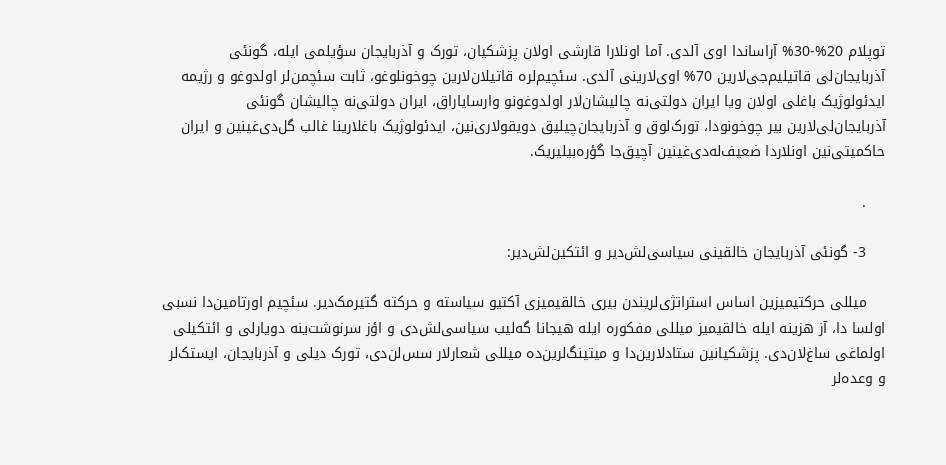توپلام 20%-30% آراساندا اوی آلدی. آما اونلارا قارشی اولان پزشکیان، تورک و آذربایجان سؤیلمی ایله، گونئی آذربایجان‌لی قاتیلیم‌جی‌لارین 70% اوی‌لارینی آلدی. سئچیم‌لره قاتیلان‌لارین چوخونلوغو، ثابت سئچمن‌لر اولدوغو و رژیمه ایدئولوژیک باغلی اولان ویا ایران دولتی‌نه چالیشان‌لار اولدوغونو وارسایاراق، ایران دولتی‌نه چالیشان گونئی آذربایجان‌لی‌لارین بیر چوخونودا، تورک‌لوق و آذربایجان‌چیلیق دویقولاری‌نین، ایدئولوژیک باغلارینا غالب گل‌دی‌غینین و ایران حاکمیتی‌نین اونلاردا ضعیف‌له‌دی‌غینین آچیق‌جا گؤره‌بیلیریک.

    .

    3- گونئی آذربایجان خالقینی سیاسی‌لش‌دیر و ائتکین‌لش‌دیر:

    میللی حرکتیمیزین اساس استراتژی‌لریندن بیری خالقیمیزی آکتیو سیاسته و حرکته گتیرمک‌دیر. سئچیم اورتامین‌دا نسبی اولسا دا، آز هزینه ایله خالقیمیز میللی مفکوره ایله هیجانا گه‌لیب سیاسی‌لش‌دی و اؤز سرنوشت‌ینه دویارلی و ائتکیلی اولماغی ساغ‌لان‌دی. پزشکیانین ستادلارین‌دا و میتینگ‌لرین‌ده میللی شعارلار سس‌لن‌دی، تورک دیلی و آذربایجان، ایستک‌لر و وعده‌لر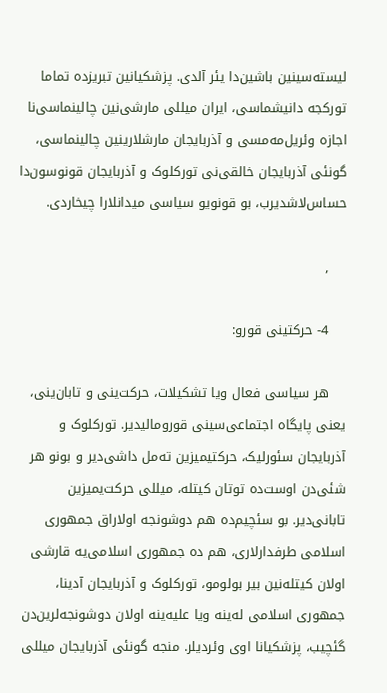لیسته‌سینین باشین‌دا یئر آلدی. پزشکیانین تبریزده تماما تورکجه دانیشماسی، ایران میللی مارشی‌نین چالینماسی‌نا اجازه وئریل‌مه‌مسی و آذربایجان مارشلارینین چالینماسی، گونئی آذربایجان خالقی‌نی تورکلوک و آذربایجان قونوسون‌دا حساس‌لاشدیرب، بو قونویو سیاسی میدانلارا چیخاردی.

    ,

    4- حرکتینی قورو:

    هر سیاسی فعال ویا تشکیلات، حرکت‌ینی و تابان‌ینی، یعنی پایگاه اجتماعی‌سینی قورومالیدیر. تورکلوک و آذربایجان سئورلیک، حرکتیمیزین ته‌مل داشی‌دیر و بونو هر شئی‌دن اوست‌ده توتان کیتله، میللی حرکت‌یمیزین تابانی‌دیر. بو سئچیم‌ده هم دوشونجه اولاراق جمهوری اسلامی طرفدارلاری، هم ده جمهوری اسلامی‌یه قارشی اولان کیتله‌نین بیر بولومو، تورکلوک و آذربایجان آدینا، جمهوری اسلامی‌ له‌ینه ویا علیه‌ینه اولان دوشونجه‌لرین‌دن گئچیب، پزشکیانا اوی وئردیلر. منجه گونئی آذربایجان میللی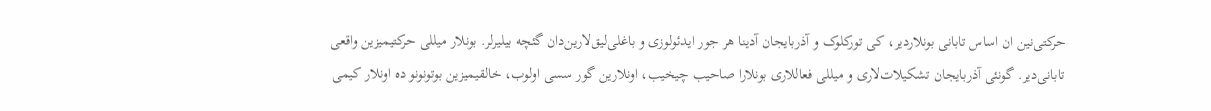حرکتی‌نین ان اساس تابانی بونلاردیر، کی تورکلوک و آذربایجان آدینا هر جور ایدئولوزی و باغلی‌لیق‌لارین‌دان گئچه بیلیرلر. بونلار میللی حرکتیمیزین واقعی تابانی‌دیر. گونئی آذربایجان تشکیلات‌لاری و میللی فعاللاری بونلارا صاحیب چیخیب، اونلارین گور سسی اولوب، خالقیمیزین بوتونونو ده اونلار کیمی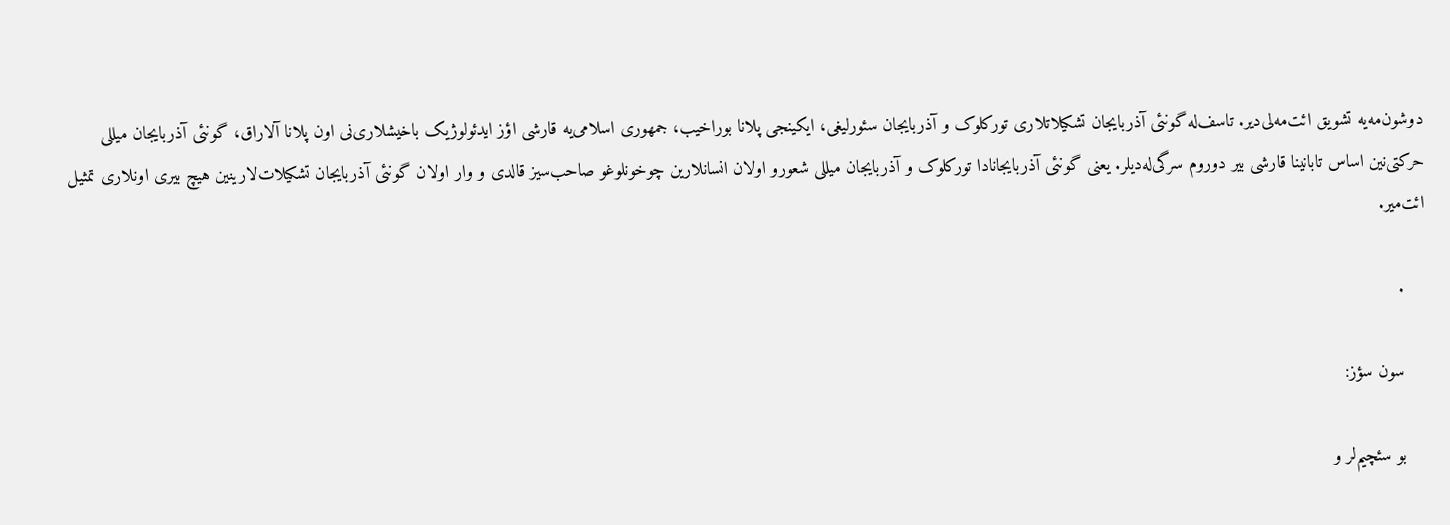دوشون‌مه‌یه تشویق ائت‌مه‌لی‌دیر. تاسف‌له گونئی آذربایجان تشکیلاتلاری تورکلوک و آذربایجان‌ سئورلیغی، ایکینجی پلانا بوراخیب، جمهوری اسلامی‌یه قارشی اؤز ایدئولوژیک باخیشلاری‌نی اون پلانا آلاراق، گونئی آذربایجان میللی حرکتی‌نین اساس تابانینا قارشی بیر دوروم سرگی‌له‌دیلر. یعنی گونئی آذربایجانادا تورکلوک و آذربایجان میللی شعورو اولان انسانلارین چوخونلوغو صاحب‌سیز قالدی و وار اولان گونئی آذربایجان تشکیلات‌لارینین هیچ بیری اونلاری تمثیل ائت‌میر.

    .

    سون سؤز:

    بو سئچیم‌لر و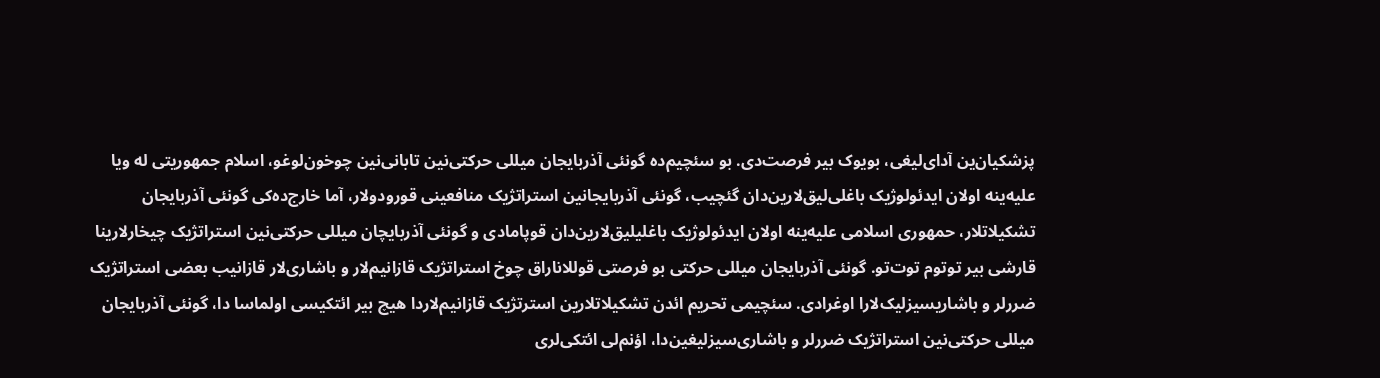پزشکیان‌ین آدای‌لیغی، بویوک بیر فرصت‌دی. بو سئچیم‌ده گونئی آذربایجان میللی حرکتی‌نین تابانی‌نین چوخون‌لوغو، اسلام جمهوریتی له ویا علیه‌ینه اولان ایدئولوژیک باغلی‌لیق‌لارین‌دان گئچیب، گونئی آذربایجانین استراتژیک منافعینی قورودولار، آما خارج‌ده‌کی گونئی آذربایجان تشکیلاتلار، حمهوری اسلامی علیه‌ینه اولان ایدئولوژیک باغلیلیق‌لارین‌دان قوپامادی و گونئی آذربایچان میللی حرکتی‌نین استراتژیک چیخارلارینا قارشی بیر توتوم توت‌تو. گونئی آذربایجان میللی حرکتی بو فرصتی قوللاناراق چوخ استراتژیک قازانیم‌لار و باشاری‌لار قازانیب بعضی استراتژیک ضررلر و باشاریسیزلیک‌لارا اوغرادی. سئچیمی تحریم ائدن تشکیلاتلارین استرتژیک قازانیم‌لاردا هیچ بیر ائتکیسی اولماسا دا، گونئی آذربایجان میللی حرکتی‌نین استراتژیک ضررلر و باشاری‌سیز‌لیغین‌دا، اؤنم‌لی ائتکی‌لری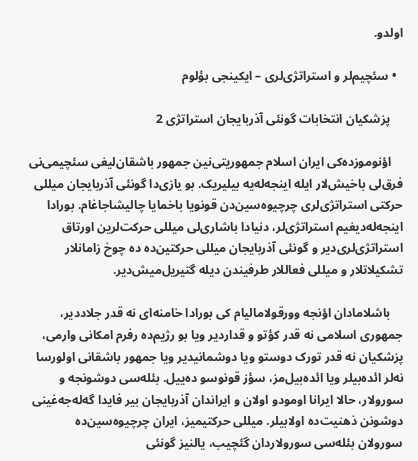اولدو.

  • سئچیم‌لر و استراتژی‌لری – ایکینجی بؤلوم

    پزشکیان انتخابات گونئی آذربایجان استراتژی 2

    اؤنوموزده‌کی ایران اسلام جمهوریتی‌نین جمهور باشقان‌لیغی سئچیمی‌نی فرق‌لی باخیش‌لار ایله اینجه‌له‌یه‌ بیلیریک. بو یازی‌دا گونئی آذربایجان میللی حرکتی استراتژی‌لری چرچیوه‌سین‌دن قونویا باخمایا چالیشاجاغام. بورادا اینجه‌له‌دیغیم استراتژی‌لر، دنیادا باشاری‌لی میللی حرکت‌لرین اورتاق استراتژی‌لری‌دیر و گونئی آذربایجان میللی حرکتین‌ده ده چوخ زامانلار تشکیلاتلار و میللی فعاللار طرفیندن دیله گتیریل‌میش‌دیر.

    باشلامادان اؤنجه وورقولامالیام کی بورادا خامنه‌ای نه قدر جلاددیر، جمهوری اسلامی نه قدر کؤتو و قداردیر ویا بو رژیم‌ده رفرم امکانی وارمی، پزشکیان نه قدر تورک دوستو ویا دوشمانیدیر ویا جمهور باشقانی اولورسا نه‌لر ائده‌بیلر ویا ائده‌بیل‌مز، سؤز قونوسو ده‌ییل. بئله‌سی دوشونجه و سورولار، حالا ایرانا اومودو اولان و ایراندان آذربایجان بیر فایدا گه‌له‌جه‌غینی دوشونن ذهنیت‌ده اولابیلر. میللی حرکتیمیز، ایران چرچیوه‌سین‌ده سورولان بئله‌سی سورولاردان گئچیب، یالنیز گونئی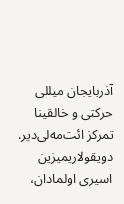آذربایجان میللی حرکتی و خالقینا تمرکز ائت‌مه‌لی‌دیر. دویقولاریمیزین اسیری اولمادان،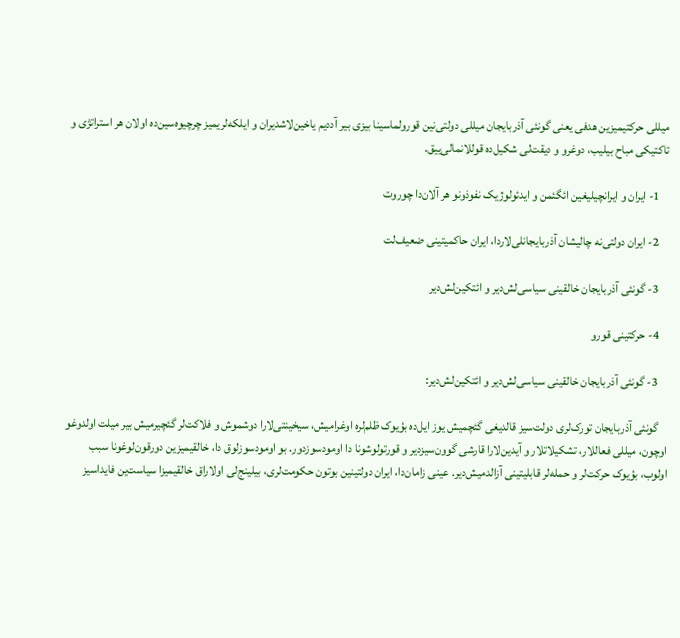میللی حرکتیمیزین هدفی‌ یعنی گونئی آذربایجان میللی دولتی‌نین قورولماسینا بیزی بیر آددیم یاخین‌لاشدیران و ایلکه‌لریمیز چرچیوه‌سین‌ده اولان هر استراتژی و تاکتیکی مباح بیلیب، دوغرو و دیقت‌لی شکیل‌ده قوللانمالی‌ییق.

    1- ایران و ایرانچیلیغین ائگئمن و ایدئولوژیک نفوذونو هر آلان‌دا چوروت

    2- ایران دولتی‌نه چالیشان آذربایجانلی‌لاردا، ایران حاکمیتینی ضعیف‌لت

    3- گونئی آذربایجان خالقینی سیاسی‌لش‌دیر و ائتکین‌لش‌دیر

    4- حرکتینی قورو

    3- گونئی آذربایجان خالقینی سیاسی‌لش‌دیر و ائتکین‌لش‌دیر:

    گونئی آذربایجان تورک‌لری دولت‌سیز قالدیغی گئچمیش یوز ایل‌ده بؤیوک ظلم‌لره اوغرامیش، سیخینتی‌لارا دوشموش و فلاکت‌لر گئچیرمیش بیر میلت اولدوغو اوچون، میللی فعاللار، تشکیلاتلار و آیدین‌لارا قارشی گوون‌سیزدیر و قورتولوشونا دا اومودسوزدور. بو اومودسوزلوق دا، خالقیمیزین دورقون‌لوغونا سبب اولوب، بؤیوک حرکت‌لر و حمله‌لر قابلیتینی آزالدمیش‌دیر. عینی زامان‌دا، ایران دولتینین بوتون حکومت‌لری، بیلینج‌لی اولاراق خالقیمیزا سیاست‌ین فایداسیز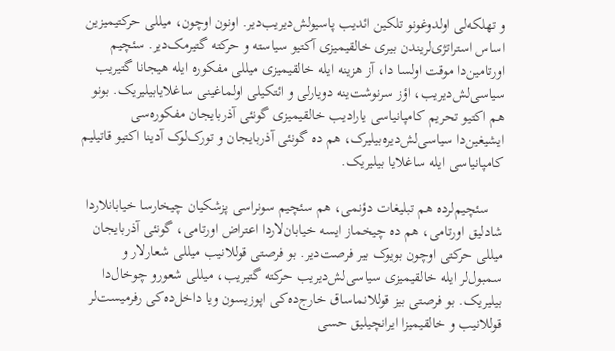و تهلکه‌لی اولدوغونو تلکین ائدیب پاسیولش‌دیریب‌دیر. اونون اوچون، میللی حرکتیمیزین اساس استراتژی‌لریندن بیری خالقیمیزی آکتیو سیاسته و حرکته گتیرمک‌دیر. سئچیم اورتامین‌دا موقت اولسا دا، آز هزینه ایله خالقیمیزی میللی مفکوره ایله هیجانا گتیریب سیاسی‌لش‌دیریب، اؤز سرنوشت‌ینه دویارلی و ائتکیلی اولماغینی ساغلایابیلیریک. بونو هم اکتیو تحریم کامپانیاسی یارادیب خالقیمیزی گونئی آذربایجان مفکوره‌سی ایشیغین‌دا سیاسی‌لش‌دیره‌بیلیرک، هم ده گونئی آذربایجان و تورک‌لوک آدینا اکتیو قاتیلیم کامپانیاسی ایله ساغلایا بیلیریک.

    سئچیم‌لرده هم تبلیغات دؤنمی، هم سئچیم سونراسی پزشکیان چیخارسا خیابانلاردا شادلیق اورتامی، هم ده چیخماز ایسه خیابان‌لاردا اعتراض اورتامی، گونئی آذربایجان میللی حرکتی اوچون بویوک بیر فرصت‌دیر. بو فرصتی قوللانیب میللی شعارلار و سمبول‌لر ایله خالقیمیزی سیاسی‌لش‌دیریب حرکته گتیریب، میللی شعورو چوخال‌دا بیلیریک. بو فرصتی بیز قوللانماساق خارج‌ده‌کی اپوزیسون ویا داخل‌ده‌کی رفرمیست‌لر قوللانیب و خالقیمیزا ایرانچیلیق حسی‌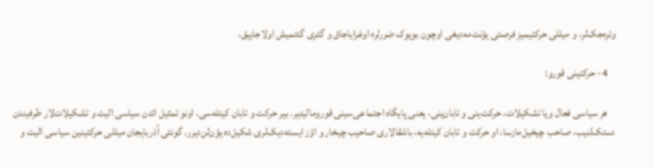وئره‌جک‌لر، و میللی حرکتیمیز فرصتی یؤنت‌مه‌دیغی اوچون بویوک ضررلره اوغرایاجاق و گئری گئتمیش اولاجاییق.

    4- حرکتینی قورو:

    هر سیاسی فعال ویا تشکیلات، حرکت‌ینی و تابان‌ینی، یعنی پایگاه اجتماعی‌سینی قورومالیدیر. بیر حرکت و تابان کیتله‌‌سی، اونو تمثیل ائدن سیاسی الیت و تشکیلات‌لار طرفیندن دستک‌لنیب، صاحب چیخیل‌مازسا، او حرکت و تابان کیتله‌یه، باشقالاری صاحیب چیخار و اؤز ایسته‌دیک‌لری شکیل‌ده یؤن‌لن‌دیرر. گونئی آذربایجان میللی حرکتینین سیاسی الیت و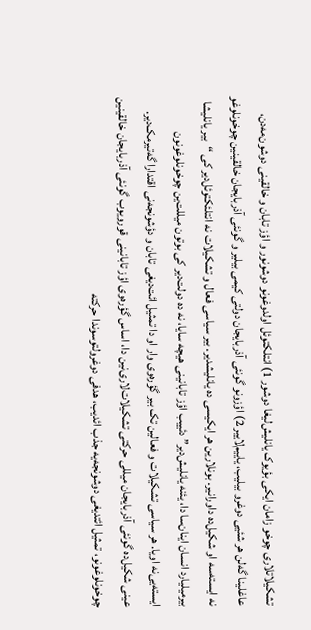تشکیلاتلاری چوخو زامان ایکی بؤیوک یانلیش‌لیغا دوشور 1) انتلکتوئل اولدوغونو دوشونور و اؤز تابان و خالقینی دوشون‌مه‌دن، عاغلینا گه‌لن هر شئیی دوغرو بیلیب، یاییم‌لاییر 2) اؤزونو گونئی آذربایجان دولتی کیمی بیلیر و گونئی آذربایجان خالقینین چوخونلوغو نه ایسته‌سه او شکیل‌ده داورانیر. بونلارین هر ایکیسی ده یانلیشدیر. بیر سیاسی فعال و تشکیلات نه انتلئکتوئل‌دیر کی “بیر یانلیشا بیرمیلیارد انسان اینان‌سا دا، یئنه یانلیش‌دیر” دئییب اؤز تابانینی هیچه سایا، نه ده دولت‌دیر کی بوتون میللت‌ین چوخونلوغونون ایسته‌یی‌نه اویا. هر سیاسی تشکیلات و فعالین تک بیر گؤره‌وی وار او دا تمثیل ائت‌دیغی تابان و دؤشونجه‌نی اقتدارا گه‌تیرمک‌دیر. عینی شکیل‌ده گونئی آذربایجان میللی حرکتی تشکیلات‌لاری‌نین دا، اساس گؤره‌وی اؤز تابانینی قورویوب گونئی آذربایجان خالقینین چوخونلوغونو، تمثیل ائتدیغی دوشونجه‌یه جذب ائدیب، هدفی دوغرولتوسوندا حرکته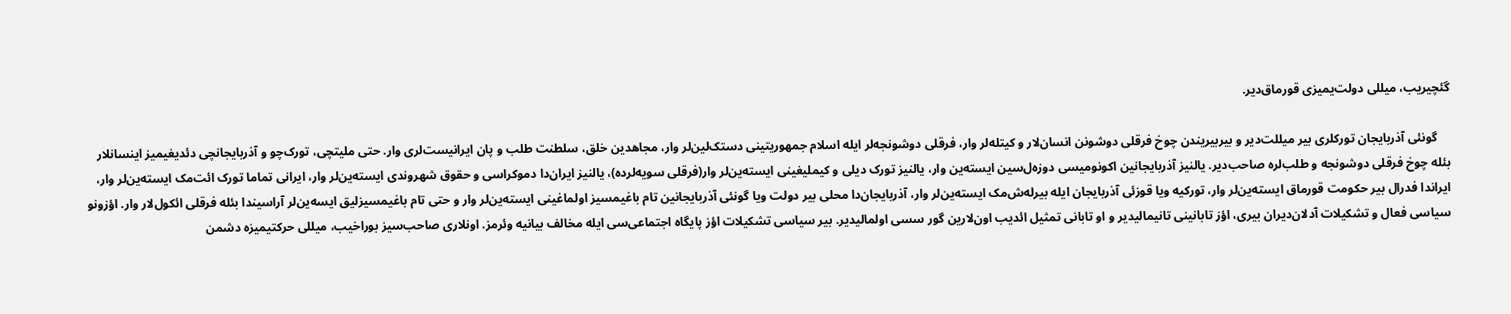گئچیریب، میللی دولت‌یمیزی قورماق‌دیر.

    گونئی آذربایجان تورکلری بیر میللت‌دیر و بیربیریندن چوخ فرقلی دوشونن انسان‌لار و کیتله‌لر وار، فرقلی دوشونجه‌لر ایله اسلام جمهوریتینی دستک‌لین‌لر وار، مجاهدین خلق، سلطنت طلب و پان ایرانیست‌لری وار. حتی ملیتچی، تورک‌چو و آذربایجانچی دئدیغیمیز اینسانلار بئله چوخ فرقلی دوشونجه و طلب‌لره صاحب‌دیر. یالنیز آذربایجانین اکونومیسی دوزه‌ل‌سین ایسته‌ین وار، یالنیز تورک دیلی و کیملیغینی ایسته‌ین‌لر وار(فرقلی سویه‌لرده)، یالنیز ایران‌دا دموکراسی و حقوق شهروندی ایسته‌ین‌لر وار، ایرانی تماما تورک ائت‌مک ایسته‌ین‌لر وار، ایراندا فدرال بیر حکومت قورماق ایسته‌ین‌لر وار، تورکیه ویا قوزئی آذربایجان ایله بیرله‌ش‌مک ایسته‌ین‌لر وار، آذربایجان‌دا محلی بیر دولت ویا گونئی آذربایجانین تام باغیمسیز اولماغینی ایسته‌ین‌لر وار و حتی تام باغیمسیزلیق ایسه‌ین‌لر آراسیندا بئله فرقلی ائکول‌لار وار. اؤزونو سیاسی فعال و تشکیلات آدلان‌دیران بیری، اؤز تابانینی تانیمالیدیر و او تابانی تمثیل ائدیب اون‌لارین گور سسی اولمالیدیر. بیر سیاسی تشکیلات اؤز پایگاه اجتماعی‌سی ایله مخالف بیانیه وئرمز. اونلاری صاحب‌سیز بوراخیب، میللی حرکتیمیزه دشمن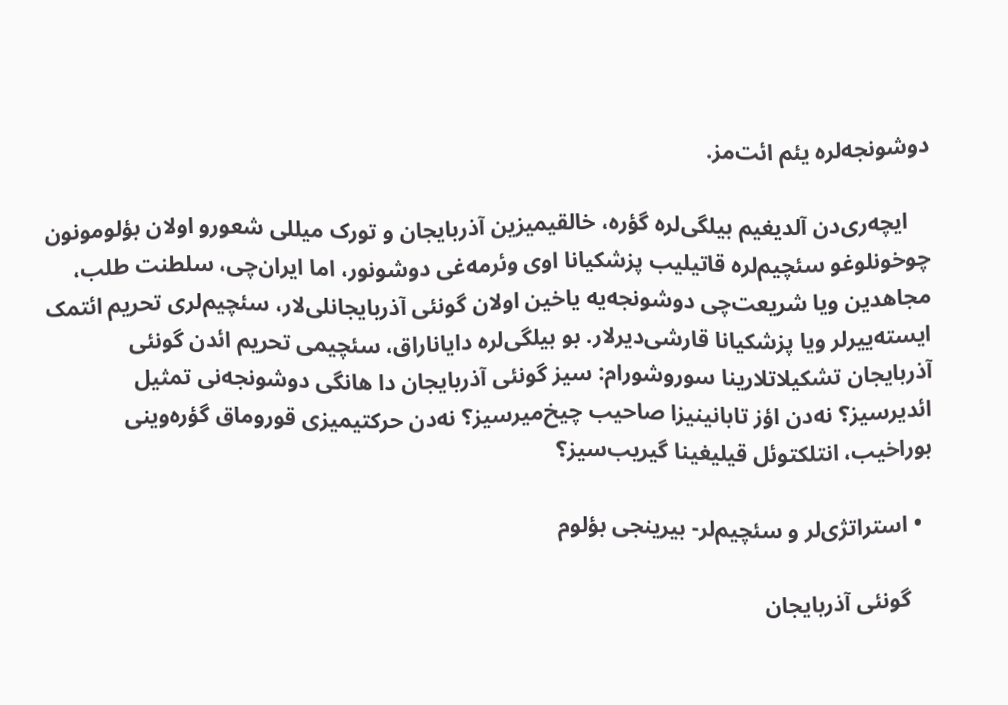دوشونجه‌لره یئم ائت‌مز.

    ایچه‌ری‌دن آلدیغیم بیلگی‌لره گؤره، خالقیمیزین آذربایجان و تورک میللی شعورو اولان بؤلومونون چوخونلوغو سئچیم‌لره قاتیلیب پزشکیانا اوی وئرمه‌غی دوشونور، اما ایران‌چی، سلطنت طلب، مجاهدین ویا شریعت‌چی دوشونجه‌یه یاخین اولان گونئی آذربایجانلی‌لار، سئچیم‌لری تحریم ائتمک ایسته‌ییرلر ویا پزشکیانا قارشی‌دیر‌لار. بو بیلگی‌لره دایاناراق، سئچیمی تحریم ائدن گونئی آذربایجان تشکیلاتلارینا سوروشورام: سیز گونئی آذربایجان دا هانگی دوشونجه‌نی تمثیل ائدیرسیز؟ نه‌دن اؤز تابانینیزا صاحیب چیخ‌میرسیز؟ نه‌دن حرکتیمیزی قوروماق گؤره‌وینی بوراخیب، انتلکتوئل قیلیغینا گیریب‌سیز؟

  • استراتژی‌لر و سئچیم‌لر- بیرینجی بؤلوم

    گونئی آذربایجان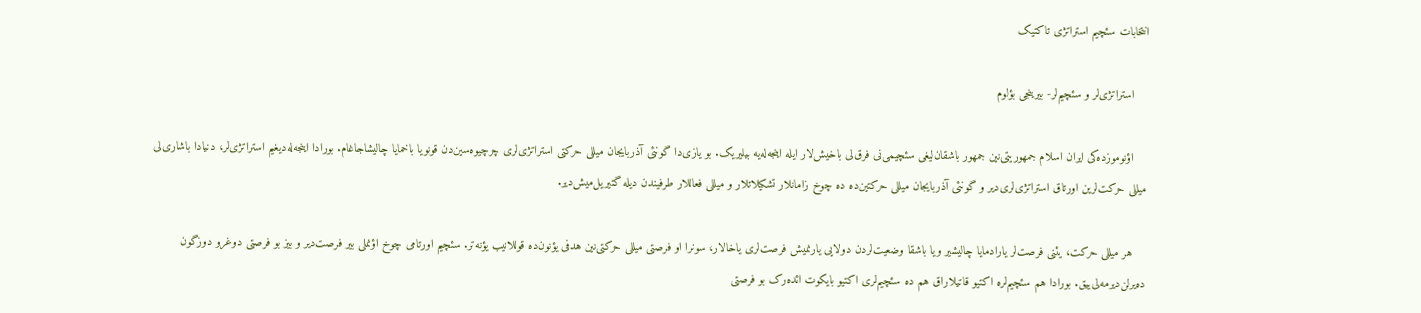انتخابات سئچیم استراتژی تاکتیک

    استراتژی‌لر و سئچیم‌لر- بیرینجی بؤلوم

    اؤنوموزده‌کی ایران اسلام جمهوریتی‌نین جمهور باشقان‌لیغی سئچیمی‌نی فرق‌لی باخیش‌لار ایله اینجه‌له‌یه‌ بیلیریک. بو یازی‌دا گونئی آذربایجان میللی حرکتی استراتژی‌لری چرچیوه‌سین‌دن قونویا باخمایا چالیشاجاغام. بورادا اینجه‌له‌دیغیم استراتژی‌لر، دنیادا باشاری‌لی میللی حرکت‌لرین اورتاق استراتژی‌لری‌دیر و گونئی آذربایجان میللی حرکتین‌ده ده چوخ زامانلار تشکیلاتلار و میللی فعاللار طرفیندن دیله گتیریل‌میش‌دیر.

    هر میللی حرکت، یئنی فرصت‌لر یارادمایا چالیشیر ویا باشقا وضعیت‌لردن دولایی یارنمیش فرصت‌لری یاخالار، سونرا او فرصتی میللی حرکتی‌نین هدفی یؤنون‌ده قوللانیب یؤنه‌تر. سئچیم اورتامی چوخ اؤنملی بیر فرصت‌دیر و بیز بو فرصتی دوغرو دوزگون ده‌یرلن‌دیرمه‌لی‌ییق. بورادا هم سئچیم‌لره اکتیو قاتیلاراق هم ده سئچیم‌لری اکتیو بایکوت ائده‌رک بو فرصتی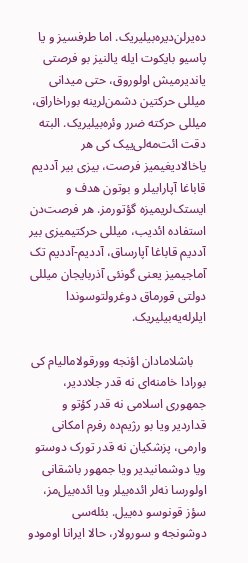ده‌یر‌لن‌دیره‌بیلیریک. اما طرفسیز و یا پاسیو بایکوت ایله یالنیز بو فرصتی یاندیرمیش اولوروق، حتی میدانی میللی حرکتین دشمن‌لرینه بوراخاراق، میللی حرکته ضرر وئره‌بیلیریک. البته دقت ائت‌مه‌لی‌ییک کی هر یاخالادیغیمیز فرصت، بیزی بیر آددیم قاباغا آپارابیلر و بوتون هدف و ایستک‌لریمیزه گؤتورمز. هر فرصت‌دن استفاده ائدیب، میللی حرکتیمیزی بیر آددیم قاباغا آپارساق، آددیم-آددیم تک آماجیمیز یعنی گونئی آذربایجان میللی دولتی قورماق دوغرولتوسوندا ایلرله‌یه‌بیلیریک.

    باشلامادان اؤنجه وورقولامالیام کی بورادا خامنه‌ای نه قدر جلاددیر، جمهوری اسلامی نه قدر کؤتو و قداردیر ویا بو رژیم‌ده رفرم امکانی وارمی، پزشکیان نه قدر تورک دوستو ویا دوشمانیدیر ویا جمهور باشقانی اولورسا نه‌لر ائده‌بیلر ویا ائده‌بیل‌مز، سؤز قونوسو ده‌ییل. بئله‌سی دوشونجه و سورولار، حالا ایرانا اومودو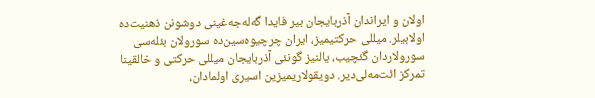اولان و ایراندان آذربایجان بیر فایدا گه‌له‌جه‌غینی دوشونن ذهنیت‌ده اولابیلر. میللی حرکتیمیز، ایران چرچیوه‌سین‌ده سورولان بئله‌سی سورولاردان گئچیب، یالنیز گونئی آذربایجان میللی حرکتی و خالقینا تمرکز ائت‌مه‌لی‌دیر. دویقولاریمیزین اسیری اولمادان،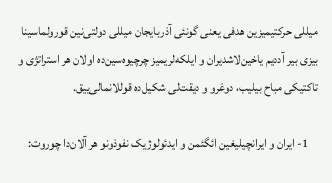میللی حرکتیمیزین هدفی‌ یعنی گونئی آذربایجان میللی دولتی‌نین قورولماسینا بیزی بیر آددیم یاخین‌لاشدیران و ایلکه‌لریمیز چرچیوه‌سین‌ده اولان هر استراتژی و تاکتیکی مباح بیلیب، دوغرو و دیقت‌لی شکیل‌ده قوللانمالی‌ییق.

    1- ایران و ایرانچیلیغین ائگئمن و ایدئولوژیک نفوذونو هر آلان‌دا چوروت: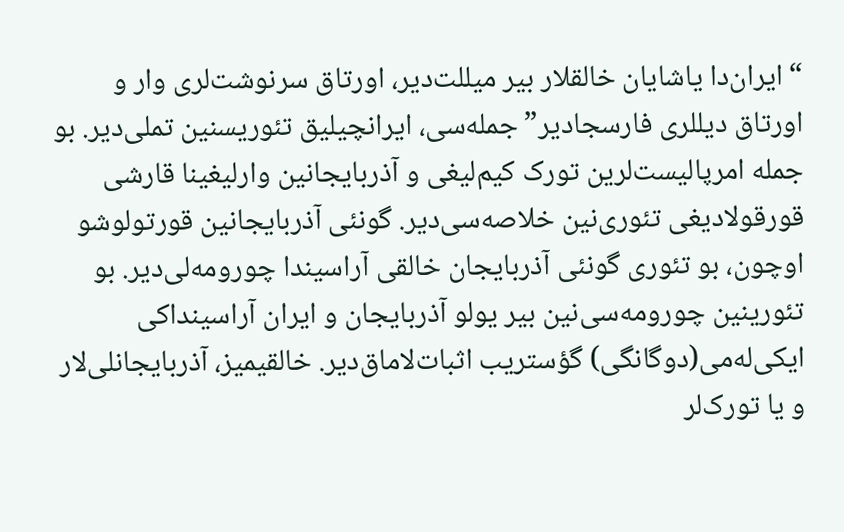“ایران‌دا یاشایان خالقلار بیر میللت‌دیر، اورتاق سرنوشت‌لری وار و اورتاق دیللری فارسجادیر” جمله‌سی، ایرانچیلیق تئوریسنین تملی‌دیر. بو جمله امرپالیست‌لرین تورک کیم‌لیغی و آذربایجانین وارلیغینا قارشی قورقولادیغی تئوری‌نین خلاصه‌سی‌دیر. گونئی آذربایجانین قورتولوشو اوچون، بو تئوری‌ گونئی آذربایجان‌ خالقی آراسیندا چورو‌مه‌لی‌دیر. بو تئورینین چورو‌مه‌سی‌نین بیر یولو آذربایجان و ایران آراسینداکی ایکی‌له‌می(دوگانگی) گؤستریب اثبات‌لاماق‌دیر. خالقیمیز، آذربایجانلی‌لار و یا تورک‌لر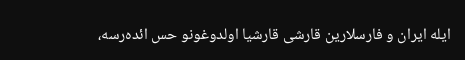ایله ایران و فارسلارین قارشی قارشیا اولدوغونو حس ائده‌رسه،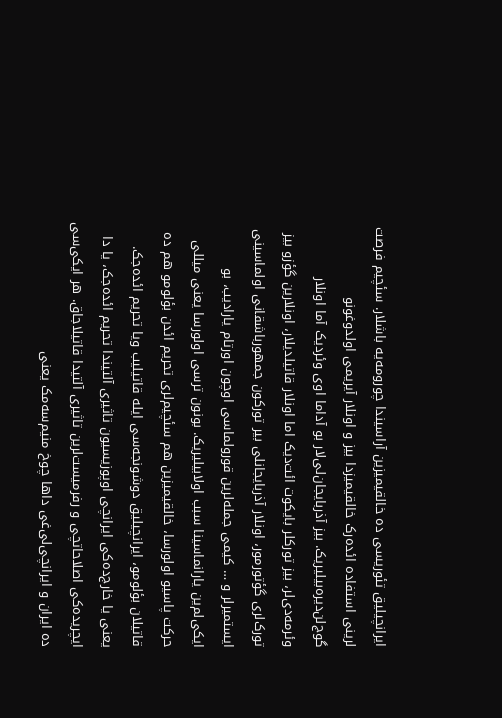ایرانچیلیق تئوریسی ده خالقیمیزین آراسیندا چورومه‌یه باشلار. سئچیم فرصت لرینی استفاده ائده‌رک خالقیمیزدا بیز و اونلار آیریمی اولدوغونو گوج‌لن‌دیره‌بیلیریک. بیز آذربایجان‌لی‌لار بو آداما اوی وئردیک آما اونلار وئرمه‌دی‌لر، بیز تورکلر بایکوت ائت‌دیک‌ اما اونلار قاتیلدیلار، اونلارین گؤزو بیز تورک‌لری گؤتورمور، اونلار آذربایجانلی بیر تورکون جمهورباشقانی اولماسینی ایستمیرلر و … کیمی جمله‌لرین قورولماسی اوچون اورتام یارادیب، بو ایکی‌لم‌ین یارانماسینا سبب اولابیلیریک. بونون ترسی اولورسا یعنی میللی حرکت پاسیو اولورسا، خالقیمیزین هم سئچیم‌لری تحریم ائدن بؤلومو هم ده قاتیلان بؤلومو، ایرانچیلیق دوشونجه‌سی ایله قاتیلیب ویا تحریم ائده‌جک. یعنی یا خارج‌ده‌کی ایرانچی اوپوزیسیون‌ تاثیری آلتیندا تحریم ائده‌جک، یا دا ایچریده‌کی اصلاحاتچی و رفرمیست‌لرین تاثیری آلتیدا قاتیلاجاق. هر ایکی‌سی ده ایران و ایرانچی‌لی‌غی داها چوخ منیم‌سه‌مک یعنی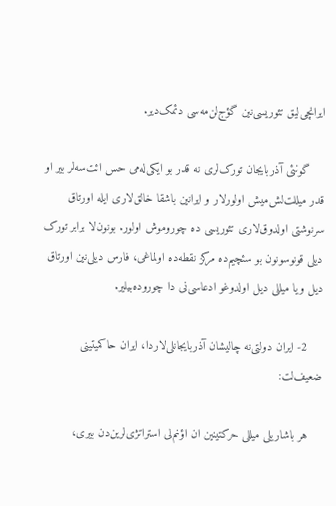ایرانچی‌لیق تئوریسی‌نین گؤج‌لن‌مه‌سی دئمک‌دیر.

    گونئی آذربایجان تورک‌لری نه قدر بو ایکی‌له‌می حس ائت‌سه‌لر بیر او قدر میللت‌لش‌میش اولورلار و ایرانین باشقا خالق‌لاری ایله اورتاق سرنوشتی اولدوق‌لاری تئوریسی ده چوروموش اولور. بونون‌لا برابر تورک دیلی قونوسونون بو سئچیم‌ده مرکز نقطه‌ده اولماغی، فارس دیلی‌نین اورتاق دیل ویا میللی دیل اولدوغو ادعاسی‌نی دا چوروده‌بیلیر.

    2- ایران دولتی‌نه چالیشان آذربایجانلی‌لاردا، ایران حاکمیتینی ضعیف‌لت:

    هر باشاریلی میللی حرکتینین ان اؤنم‌لی استراتژی‌لرین‌دن بیری،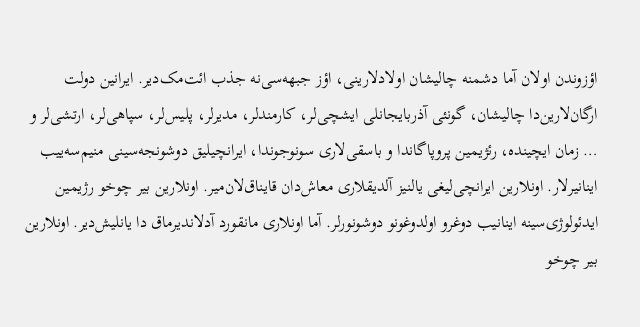اؤزوندن اولان آما دشمنه چالیشان اولادلارینی، اؤز جبهه‌سی‌نه جذب ائت‌مک‌دیر. ایرانین دولت ارگان‌لارین‌دا چالیشان، گونئی آذربایجانلی ایشچی‌لر، کارمندلر، مدیرلر، پلیس‌لر، سپاهی‌لر، ارتشی‌لر و … زمان ایچینده، رئژیمین پروپاگاندا و باسقی‌لاری سونوجوندا، ایرانچیلیق دوشونجه‌سینی منیم‌سه‌ییب اینانیرلار. اونلارین ایرانچی‌لیغی یالنیز آلدیقلاری معاش‌دان قایناق‌لان‌میر. اونلارین بیر چوخو رژیمین ایدئولوژی‌سینه اینانیب دوغرو اولدوغونو دوشونورلر. آما اونلاری مانقورد آدلاندیرماق دا یانلیش‌دیر. اونلارین بیر چوخو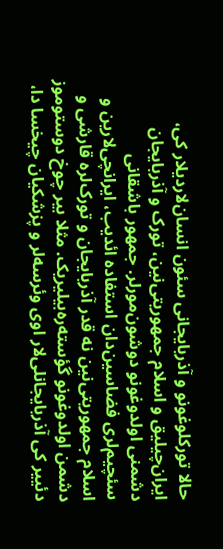حالا تورکلوغونو و آذربایجانی سئون انسان‌لاردیلار کی، ایران‌چیلیق و اسلام جمهوریتی‌نین، تورک و آذربایجان دشمنی اولدوغونو دوشون‌مورلر. جمهور باشقانی سئچیم‌لری فضاسین‌دان استفاده ائدیب، ایرانچی‌لارین و اسلام جمهوریتی‌نین نه قدر آذربایجان و تورک‌لره قارشی و دشمن اولدوغونو گؤسته‌ره‌بیلیریک. مثلا بیر چوخ دوستوموز دئییر کی آذربایجانلی‌لار اوی وئرسه‌لر و پزشکیان چیخسا دا،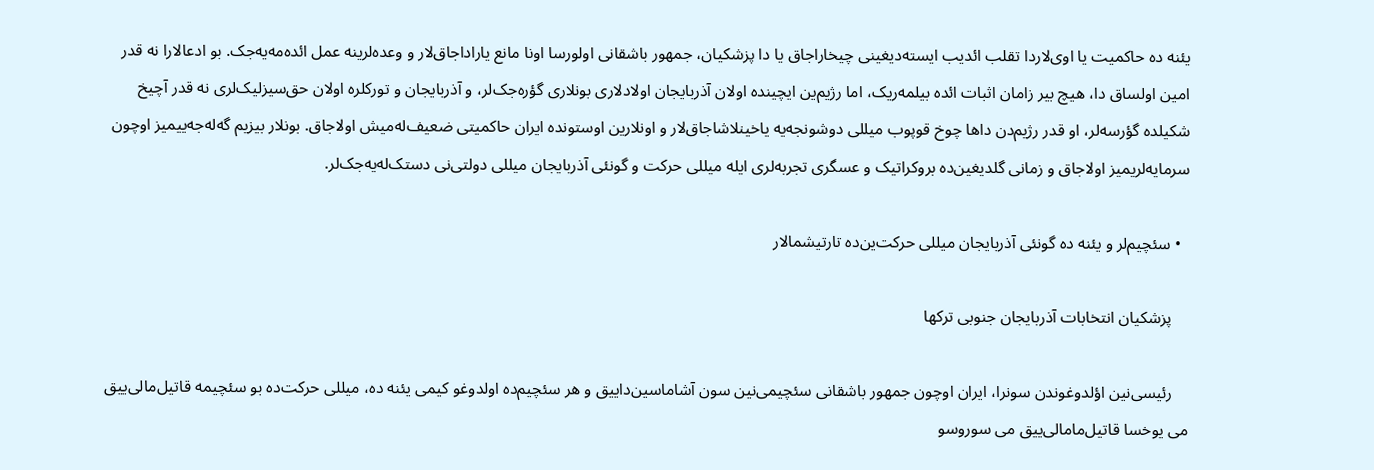یئنه ده حاکمیت یا اوی‌لاردا تقلب ائدیب ایسته‌دیغینی چیخاراجاق یا دا پزشکیان، جمهور باشقانی اولورسا اونا مانع یاراداجاق‌لار و وعده‌لرینه عمل ائده‌مه‌یه‌جک. بو ادعالارا نه قدر امین اولساق دا، هیچ بیر زامان اثبات‌ ائده بیلمه‌ریک، اما رژیم‌ین ایچینده اولان آذربایجان اولادلاری بونلاری گؤره‌جک‌لر، و آذربایجان و تورکلره اولان حق‌سیزلیک‌لری نه قدر آچیخ شکیلده گؤرسه‌لر، او قدر رژیم‌دن داها چوخ قوپوب میللی دوشونجه‌یه یاخینلاشاجاق‌لار و اونلارین اوستونده ایران حاکمیتی ضعیف‌له‌میش اولاجاق. بونلار بیزیم گه‌له‌جه‌ییمیز اوچون سرمایه‌لریمیز اولاجاق و زمانی گلدیغین‌ده بروکراتیک و عسگری تجربه‌لری ایله میللی حرکت و گونئی آذربایجان میللی دولتی‌نی دستک‌له‌یه‌جک‌لر.

  • سئچیم‌لر و یئنه ده گونئی آذربایجان میللی حرکت‌ین‌ده تارتیشمالار

    پزشکیان انتخابات آذربایجان جنوبی ترکها

    رئیسی‌نین اؤلدوغوندن سونرا، ایران اوچون جمهور باشقانی سئچیمی‌نین سون آشاماسین‌داییق و هر سئچیم‌ده اولدوغو کیمی یئنه ده، میللی حرکت‌ده بو سئچیمه قاتیل‌مالی‌ییق می یوخسا قاتیل‌مامالی‌ییق می سوروسو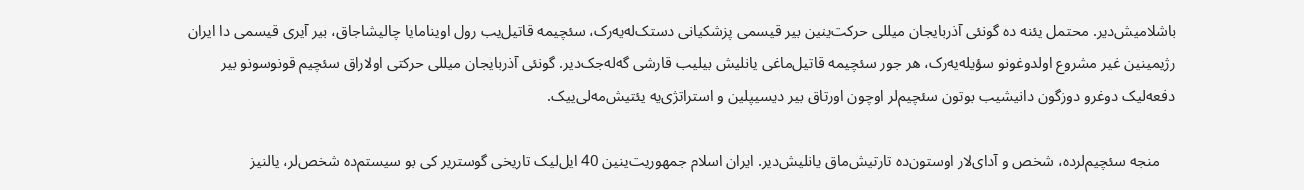باشلامیش‌دیر. محتمل یئنه ده گونئی آذربایجان میللی حرکت‌ینین بیر قیسمی پزشکیانی دستک‌له‌یه‌رک، سئچیمه قاتیل‌یب رول اوینامایا چالیشاجاق، بیر آیری قیسمی دا ایران رژیمینین غیر مشروع اولدوغونو سؤیله‌یه‌رک، هر جور سئچیمه قاتیل‌ماغی یانلیش بیلیب قارشی گه‌له‌جک‌دیر. گونئی آذربایجان میللی حرکتی اولاراق سئچیم قونوسونو بیر دفعه‌لیک دوغرو دوزگون دانیشیب بوتون سئچیم‌لر اوچون اورتاق بیر دیسیپلین و استراتژی‌یه یئتیش‌مه‌لی‌ییک.

    منجه سئچیم‌لرده، شخص و آدای‌لار اوستون‌ده تارتیش‌ماق یانلیش‌دیر. ایران اسلام جمهوریت‌ینین 40 ایل‌لیک تاریخی گوستریر کی بو سیستم‌ده شخص‌لر، یالنیز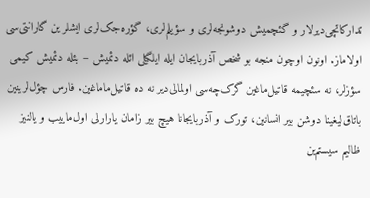تدارکاتچی‌دیرلار و گئچمیش دوشونجه‌لری و سؤیلم‌لری، گؤره‌جک‌لری ایشلر ین گارانتی‌سی اولاماز. اونون اوچون منجه بو شخص آذربایجان ایله ایلگیلی ائله دئمیش – بئله دئمیش کیمی سؤزلر، نه سئچیمه قاتیل‌ماغین گرک‌چه‌سی اولمالی‌دیر نه ده قاتیل‌ماماغین. فارس چؤل‌لرینین باتاق‌لیغینا دوشن بیر انسانین، تورک و آذربایجانا هیچ بیر زامان یارارلی اول‌ماییب و یالنیز ظالیم سیستم‌ین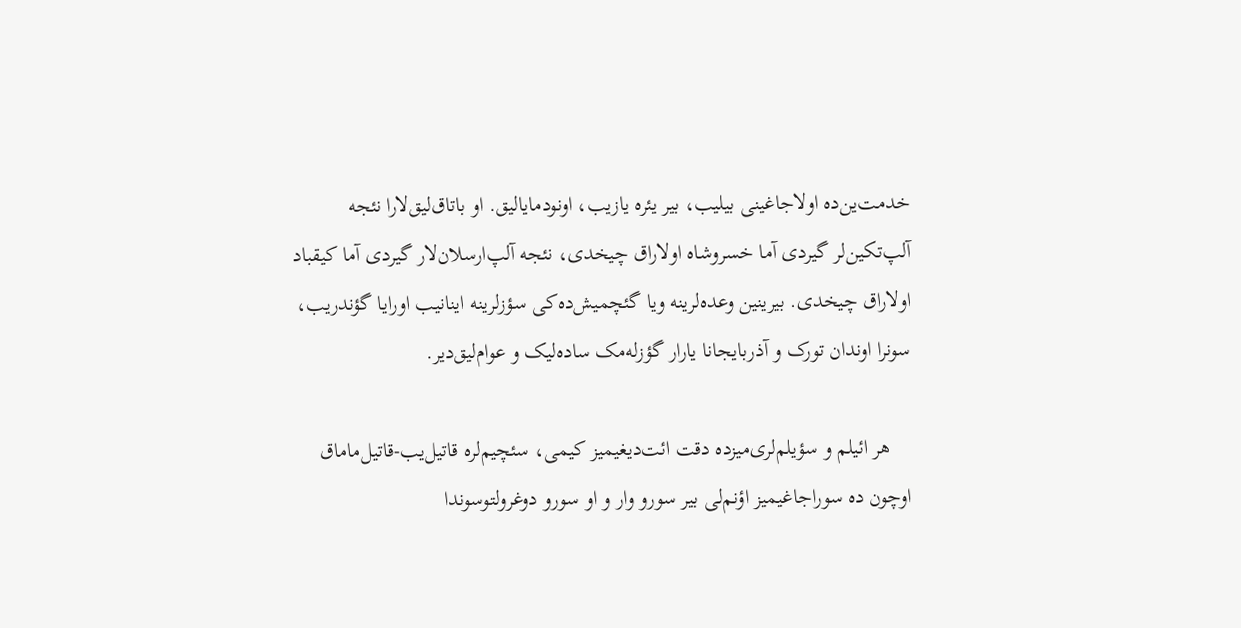خدمت‌ین‌ده اولاجاغینی بیلیب، بیر یئره یازیب، اونودمایالیق. او باتاق‌لیق‌لارا نئجه آلپ‌تکین‌لر گیردی آما خسروشاه اولاراق چیخدی، نئجه آلپ‌ارسلان‌لار گیردی آما کیقباد اولاراق چیخدی. بیرینین وعده‌لرینه ویا گئچمیش‌ده‌کی سؤزلرینه اینانیب اورایا گؤندریب، سونرا اوندان تورک و آذربایجانا یارار گؤزله‌مک ساده‌لیک و عوام‌لیق‌دیر.

    هر ائیلم و سؤیلم‌لری‌میزده دقت ائت‌دیغیمیز کیمی، سئچیم‌لره قاتیل‌یب-قاتیل‌ماماق اوچون ده سوراجاغیمیز اؤنم‌لی بیر سورو وار و او سورو دوغرولتوسوندا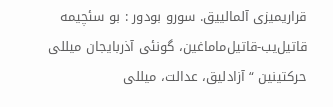قراریمیزی آلمالییق. سورو بودور : بو سئچیمه قاتیل‌یب-قاتیل‌ماماغین، گونئی آذربایجان میللی حرکتینین “آزادلیق، عدالت، میللی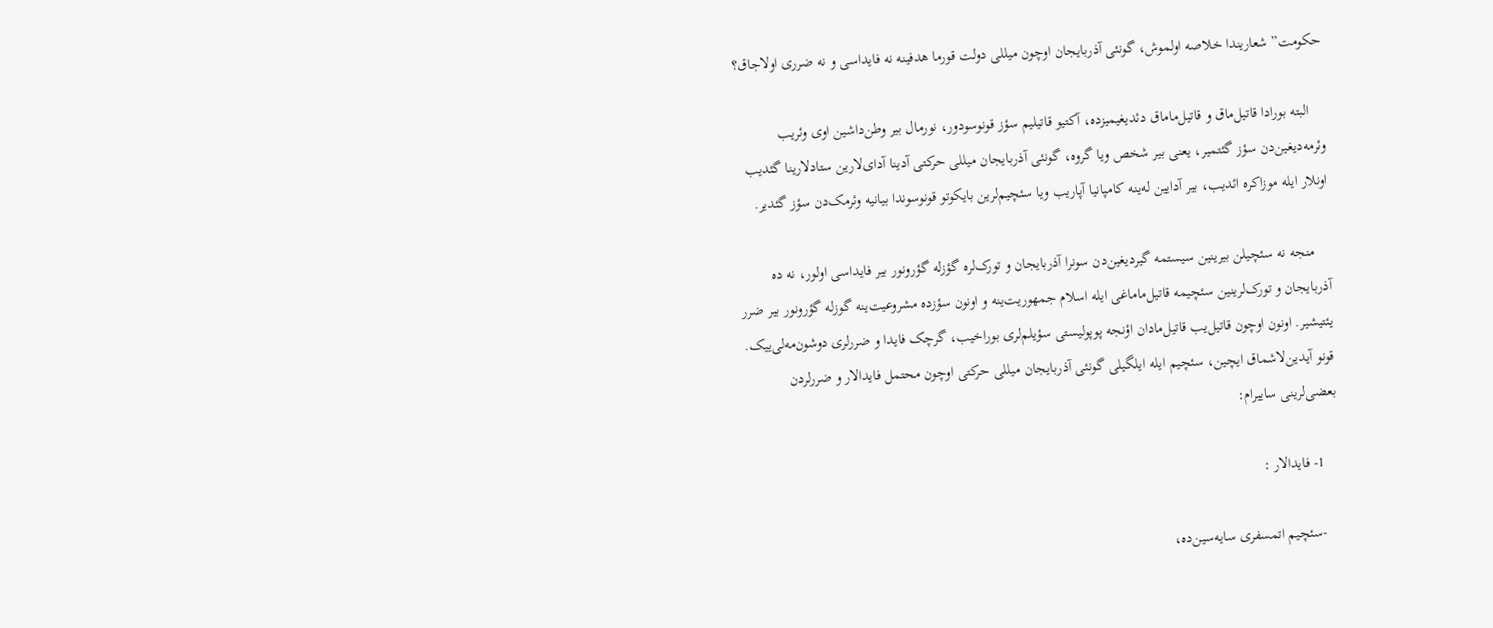حکومت” شعاریندا خلاصه اولموش، گونئی آذربایجان اوچون میللی دولت قورما هدفینه نه فایداسی و نه ضرری اولاجاق؟

    البته بورادا قاتیل‌ماق و قاتیل‌ما‌ماق دئدیغیمیزده، آکتیو قاتیلیم سؤز قونوسودور، نورمال بیر وطن‌داشین اوی وئریب وئرمه‌دیغین‌دن سؤز گئتمیر، یعنی بیر شخص ویا گروه، گونئی آذربایجان میللی حرکتی آدینا آدای‌لارین ستادلارینا گئدیب اونلار ایله موزاکره ائدیب، بیر آدایین له‌ینه کامپانیا آپاریب ویا سئچیم‌لرین بایکوتو قونوسوندا بیانیه وئرمک‌دن سؤز گئدیر.

    منجه نه سئچیلن بیرینین سیستمه گیردیغین‌دن سونرا آذربایجان و تورک‌لره گؤزله گؤرونور بیر فایداسی اولور، نه ده آذربایجان و تورک‌لرینین سئچیمه قاتیل‌ماماغی ایله اسلام جمهوریت‌ینه و اونون سؤزده مشروعیت‌ینه گوزله گؤرونور بیر ضرر یئتیشیر. اونون اوچون قاتیل‌یب قاتیل‌مادان اؤنجه پوپولیستی سؤیلم‌لری بوراخیب، گرچک فایدا و ضررلری دوشون‌مه‌لی‌ییک. قونو آیدین‌لاشماق ایچین، سئچیم ایله ایلگیلی گونئی آذربایجان میللی حرکتی اوچون محتمل فایدالار و ضررلردن بعضی‌لرینی ساییرام:

    1- فایدالار :

    -سئچیم اتمسفری سایه‌سین‌ده،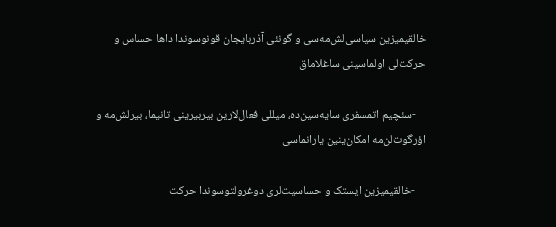خالقیمیزین سیاسی‌لش‌مه‌سی و گونئی آذربایجان قونوسوندا داها حساس و حرکت‌لی اولماسینی ساغلاماق

    -سئچیم اتمسفری سایه‌سین‌ده، میللی فعال‌لارین بیربیرینی تانیما، بیرلش‌مه و اؤرگوت‌لن‌مه امکان‌ینین یارانماسی

    -خالقیمیزین ایستک و حساسیت‌لری دوغرولتوسوندا حرکت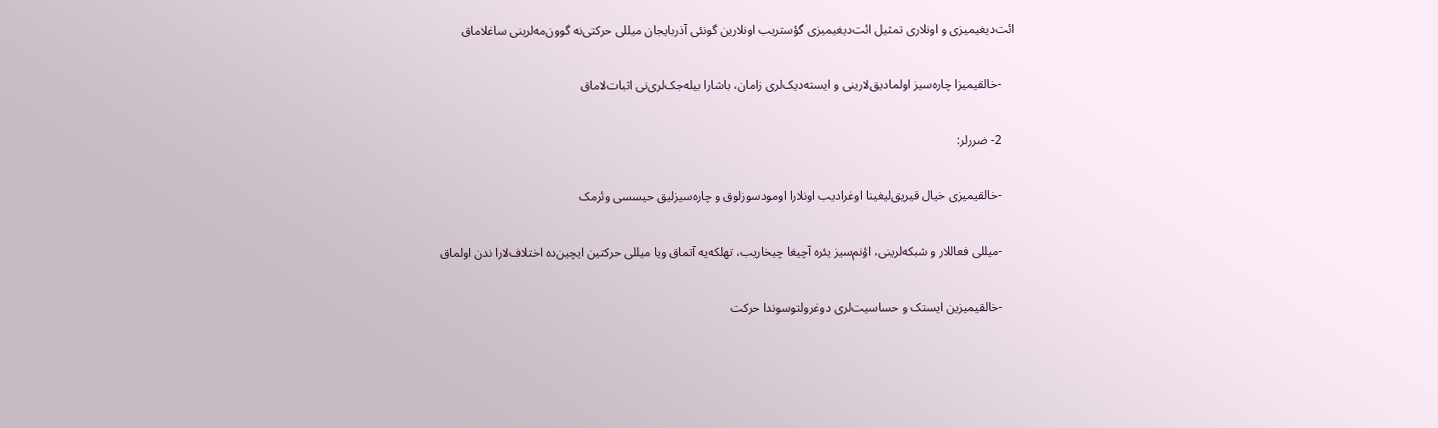ائت‌دیغیمیزی و اونلاری تمثیل ائت‌دیغیمیزی گؤستریب اونلارین گونئی آذربایجان میللی حرکتی‌نه گوون‌مه‌لرینی ساغلاماق

    -خالقیمیزا چاره‌سیز اولمادیق‌لارینی و ایسته‌دیک‌لری زامان، باشارا بیله‌جک‌لری‌نی اثبات‌لاماق

    2- ضررلر:

    -خالقیمیزی خیال قیریق‌لیغینا اوغرادیب اونلارا اومودسوزلوق و چاره‌سیزلیق حیسسی وئرمک

    -میللی فعاللار و شبکه‌لرینی، اؤنم‌سیز یئره آچیغا چیخاریب، تهلکه‌یه آتماق ویا میللی حرکتین ایچین‌ده اختلاف‌لارا ندن اولماق

    -خالقیمیزین ایستک و حساسیت‌لری دوغرولتوسوندا حرکت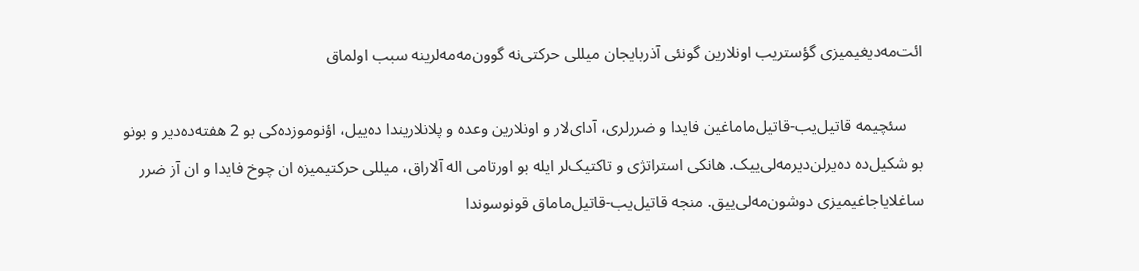ائت‌مه‌دیغیمیزی گؤستریب اونلارین گونئی آذربایجان میللی حرکتی‌نه گوون‌مه‌مه‌لرینه سبب اولماق

    سئچیمه قاتیل‌یب-قاتیل‌ماماغین فایدا و ضررلری، آدای‌لار و اونلارین وعده و پلانلاریندا ده‌ییل، اؤنوموزده‌کی بو 2 هفته‌ده‌دیر و بونو بو شکیل‌ده ده‌یرلن‌دیرمه‌لی‌ییک. هانکی استراتژی و تاکتیک‌لر ایله بو اورتامی اله آلاراق، میللی حرکتیمیزه ان چوخ فایدا و ان آز ضرر ساغلایاجاغیمیزی دوشون‌مه‌لی‌ییق. منجه قاتیل‌یب-قاتیل‌ماماق قونوسوندا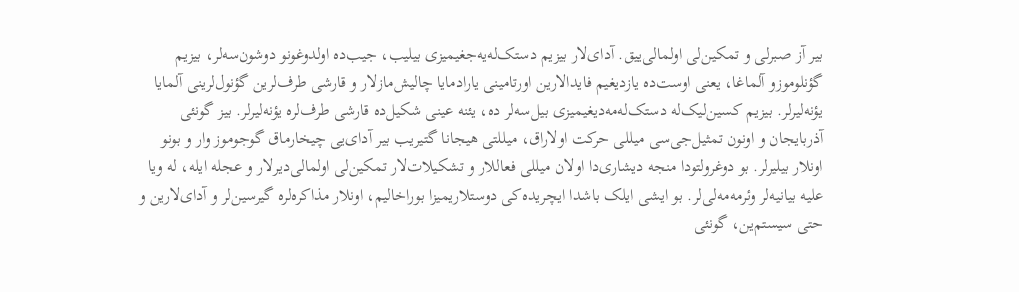بیر آز صبرلی و تمکین‌لی اولمالی‌ییق. آدای‌لار بیزیم دستک‌له‌یه‌جغیمیزی بیلیب، جیب‌ده اولدوغونو دوشون‌سه‌لر، بیزیم گؤنلوموزو آلماغا، یعنی اوست‌ده یازدیغیم فایدالارین اورتامینی یارادمایا چالیش‌مازلار و قارشی طرف‌لرین گؤنول‌لرینی آلمایا یؤنه‌لیرلر. بیزیم کسین‌لیک‌له دستک‌له‌مه‌دیغیمیزی بیل‌سه‌لر ده، یئنه عینی شکیل‌ده قارشی طرف‌لره یؤنه‌لیرلر. بیز گونئی آذربایجان و اونون تمثیل‌جی‌سی میللی حرکت اولاراق، میللتی هیجانا گتیریب بیر آدای‌یی چیخارماق گوجوموز وار و بونو اونلار بیلیرلر. بو دوغرولتودا منجه دیشاری‌دا اولان میللی فعاللار و تشکیلات‌لار تمکین‌لی اولمالی‌دیرلار و عجله ایله، له ویا علیه بیانیه‌لر وئرمه‌مه‌لی‌لر. بو ایشی ایلک باشدا ایچریده‌کی دوستلاریمیزا بوراخالیم، اونلار مذاکره‌لره گیرسین‌لر و آدای‌لارین و حتی سیستم‌ین، گونئی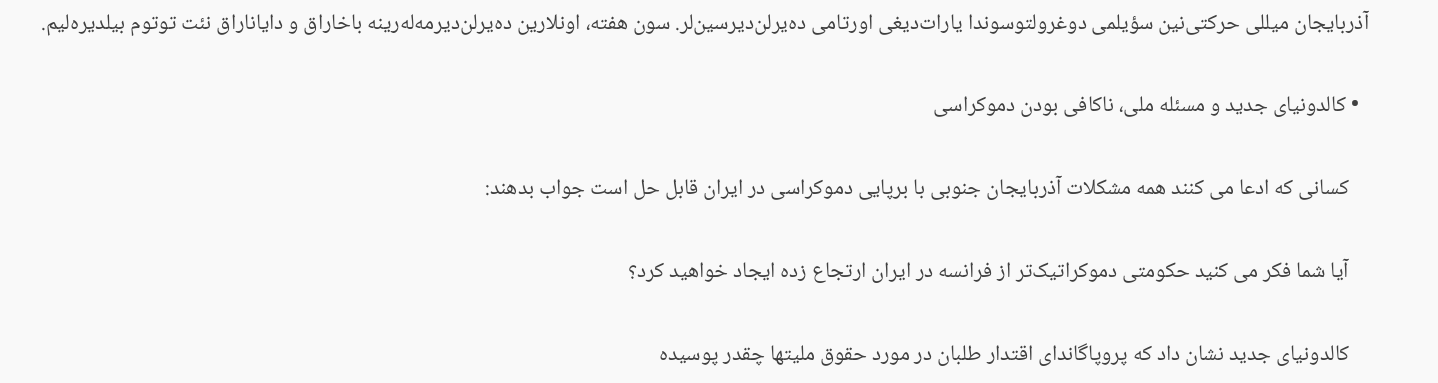آذربایجان میللی حرکتی‌نین سؤیلمی دوغرولتوسوندا یارات‌دیغی اورتامی ده‌یرلن‌دیرسین‌لر. سون هفته، اونلارین ده‌یرلن‌دیرمه‌له‌رینه باخاراق و دایاناراق نئت توتوم بیلدیره‌لیم.

  • کالدونیای جدید و مسئله ملی، ناکافی بودن دموکراسی

    کسانی که ادعا می کنند همه مشکلات آذربایجان جنوبی با برپایی دموکراسی در ایران قابل حل است جواب بدهند:

    آیا شما فکر می کنید حکومتی دموکراتیک‌تر از فرانسه در ایران ارتجاع زده ایجاد خواهید کرد؟

    کالدونیای جدید نشان داد که پروپاگاندای اقتدار طلبان در مورد حقوق ملیتها چقدر پوسیده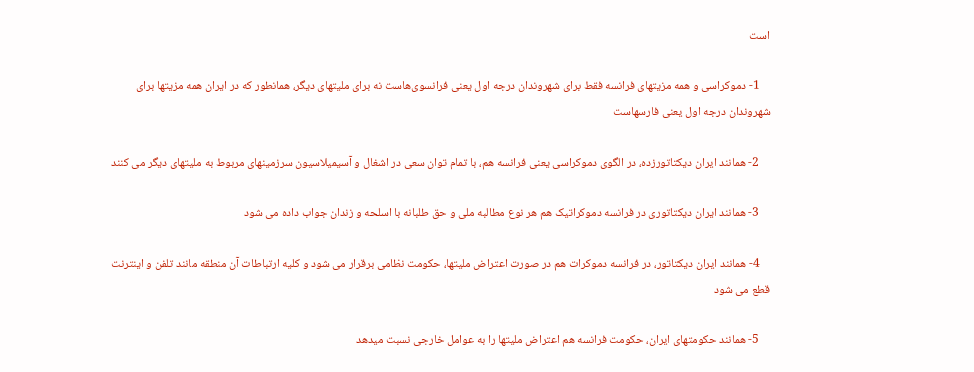است

    1- دموکراسی و همه مزیتهای فرانسه فقط برای شهروندان درجه اول یعنی فرانسوی‌هاست نه برای ملیتهای دیگر، همانطور که در ایران همه مزیتها برای شهروندان درجه اول یعنی فارسهاست

    2- همانند ایران دیکتاتورزده، در الگوی دموکراسی یعنی فرانسه هم، با تمام توان سعی در اشغال و آسیمیلاسیون سرزمینهای مربوط به ملیتهای دیگر می کنند

    3- همانند ایران دیکتاتوری در فرانسه دموکراتیک هم هر نوع مطالبه ملی و حق طلبانه با اسلحه و زندان جواب داده می شود

    4- همانند ایران دیکتاتور، در فرانسه دموکرات هم در صورت اعتراض ملیتها، حکومت نظامی برقرار می شود و کلیه ارتباطات آن منطقه مانند تلفن و اینترنت قطع می شود

    5- همانند حکومتهای ایران، حکومت فرانسه هم اعتراض ملیتها را به عوامل خارجی نسبت میدهد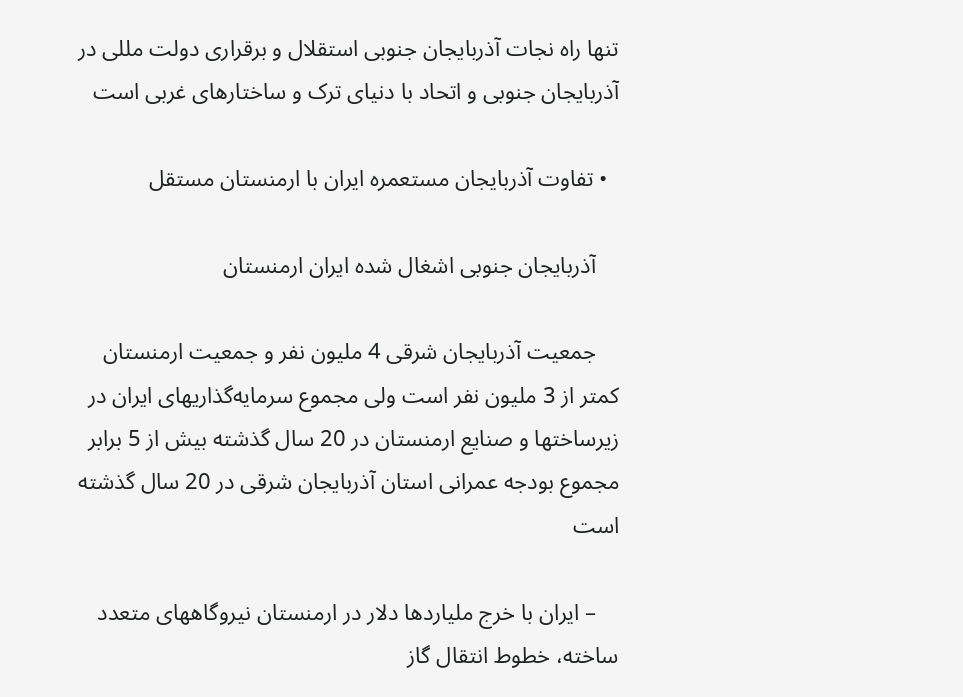تنها راه نجات آذربایجان جنوبی استقلال و برقراری دولت مللی در آذربایجان جنوبی و اتحاد با دنیای ترک و ساختارهای غربی است

  • تفاوت آذربایجان مستعمره ایران با ارمنستان مستقل

    آذربایجان جنوبی اشغال شده ایران ارمنستان

    جمعیت آذربایجان شرقی 4 ملیون نفر و جمعیت ارمنستان کمتر از 3 ملیون نفر است ولی مجموع سرمایه‌گذاریهای ایران در زیرساختها و صنایع ارمنستان در 20 سال گذشته بیش از 5 برابر مجموع بودجه عمرانی استان آذربایجان شرقی در 20 سال گذشته است

    – ایران با خرج ملیاردها دلار در ارمنستان نیروگاههای متعدد ساخته، خطوط انتقال گاز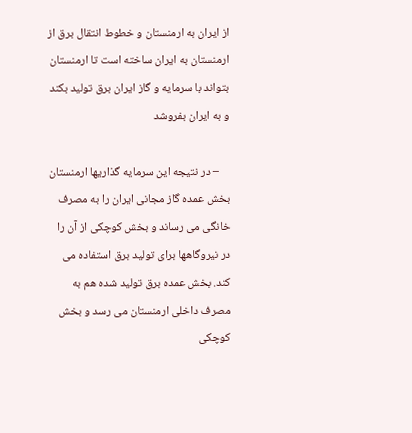از ایران به ارمنستان و خطوط انتقال برق از ارمنستان به ایران ساخته است تا ارمنستان بتواند با سرمایه و گاز ایران برق تولید بکند و به ایران بفروشد

    – در نتیجه این سرمایه گذاریها ارمنستان بخش عمده گاز مجانی ایران را به مصرف خانگی می رساند و بخش کوچکی از آن را در نیروگاهها برای تولید برق استفاده می کند. بخش عمده برق تولید شده هم به مصرف داخلی ارمنستان می رسد و بخش کوچکی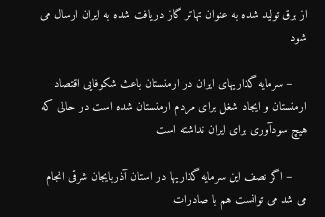از برق تولید شده به عنوان تهاتر گاز دریافت شده به ایران ارسال می شود

    – سرمایه گذاریهای ایران در ارمنستان باعث شکوفایی اقتصاد ارمنستان و ایجاد شغل برای مردم ارمنستان شده است در حالی که هیچ سودآوری برای ایران نداشته است

    – اگر نصف این سرمایه گذاریها در استان آذربایجان شرقی انجام می شد می توانست هم با صادرات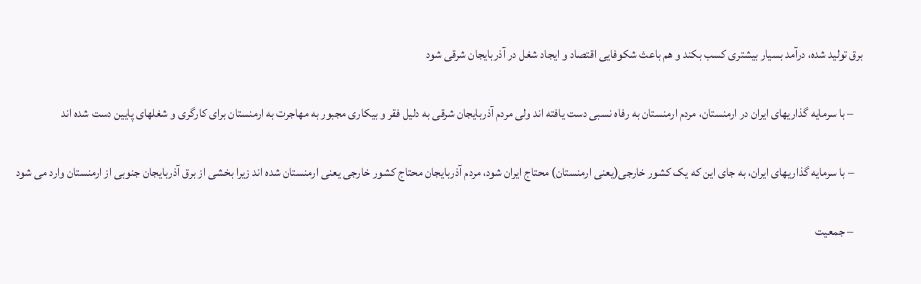برق تولید شده، درآمد بسیار بیشتری کسب بکند و هم باعث شکوفایی اقتصاد و ایجاد شغل در آذربایجان شرقی شود

    – با سرمایه گذاریهای ایران در ارمنستان، مردم ارمنستان به رفاه نسبی دست یافته اند ولی مردم آذربایجان شرقی به دلیل فقر و بیکاری مجبور به مهاجرت به ارمنستان برای کارگری و شغلهای پایین دست شده اند

    – با سرمایه گذاریهای ایران، به جای این که یک کشور خارجی(یعنی ارمنستان) محتاج ایران شود، مردم آذربایجان محتاج کشور خارجی یعنی ارمنستان شده اند زیرا بخشی از برق آذربایجان جنوبی از ارمنستان وارد می شود

    – جمعیت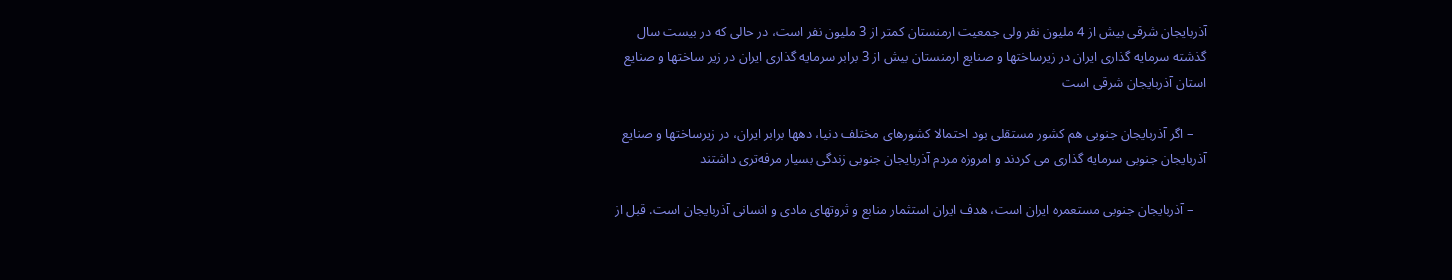آذربایجان شرقی بیش از 4 ملیون نفر ولی جمعیت ارمنستان کمتر از 3 ملیون نفر است، در حالی که در بیست سال گذشته سرمایه گذاری ایران در زیرساختها و صنایع ارمنستان بیش از 3 برابر سرمایه گذاری ایران در زیر ساختها و صنایع استان آذربایجان شرقی است

    – اگر آذربایجان جنوبی هم کشور مستقلی بود احتمالا کشورهای مختلف دنیا، دهها برابر ایران، در زیرساختها و صنایع آذربایجان جنوبی سرمایه گذاری می کردند و امروزه مردم آذربایجان جنوبی زندگی بسیار مرفه‌تری داشتند

    – آذربایجان جنوبی مستعمره ایران است، هدف ایران استثمار منابع و ثروتهای مادی و انسانی آذربایجان است. قبل از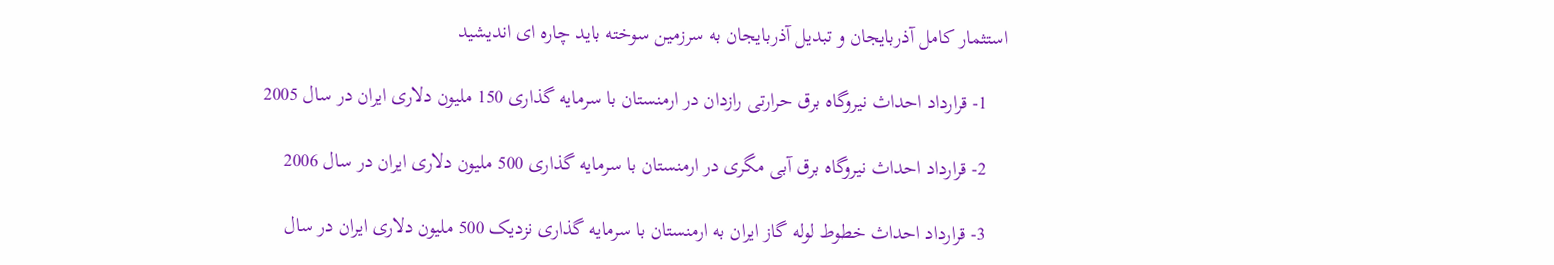استثمار کامل آذربایجان و تبدیل آذربایجان به سرزمین سوخته باید چاره ای اندیشید

    1- قرارداد احداث نیروگاه برق حرارتی رازدان در ارمنستان با سرمایه گذاری 150 ملیون دلاری ایران در سال 2005

    2- قرارداد احداث نیروگاه برق آبی مگری در ارمنستان با سرمایه گذاری 500 ملیون دلاری ایران در سال 2006

    3- قرارداد احداث خطوط لوله گاز ایران به ارمنستان با سرمایه گذاری نزدیک 500 ملیون دلاری ایران در سال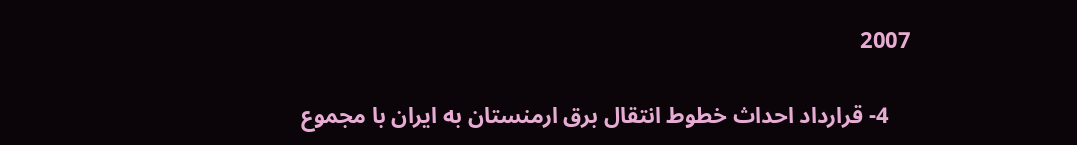2007

    4- قرارداد احداث خطوط انتقال برق ارمنستان به ایران با مجموع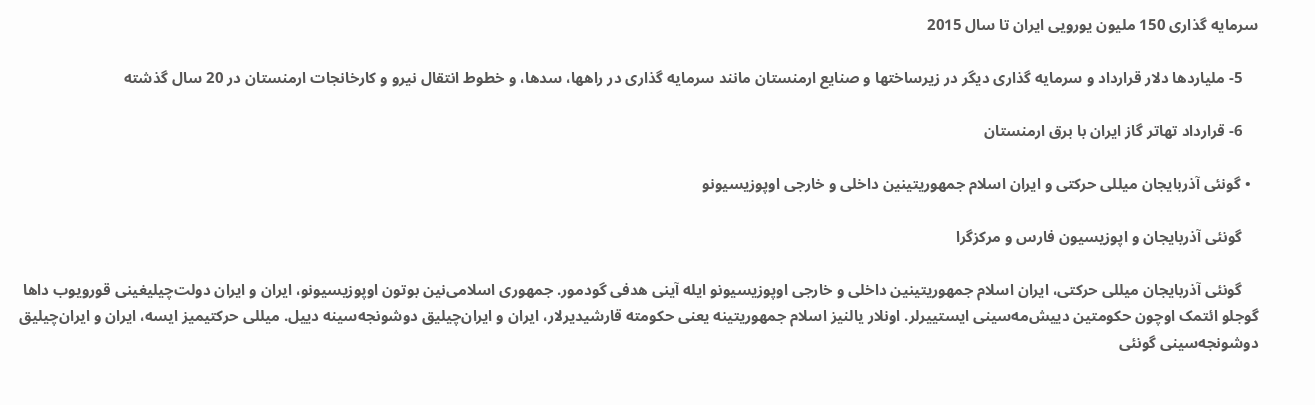سرمایه گذاری 150 ملیون یورویی ایران تا سال 2015

    5- ملیاردها دلار قرارداد و سرمایه گذاری دیگر در زیرساختها و صنایع ارمنستان مانند سرمایه گذاری در راهها، سدها، و خطوط انتقال نیرو و کارخانجات ارمنستان در 20 سال گذشته

    6- قرارداد تهاتر گاز ایران با برق ارمنستان

  • گونئی آذربایجان میللی حرکتی و ایران اسلام جمهوریتینین داخلی و خارجی اوپوزیسیونو

    گونئی آذربایجان و اپوزیسیون فارس و مرکزگرا

    گونئی آذربایجان میللی حرکتی، ایران اسلام جمهوریتینین داخلی و خارجی اوپوزیسیونو ایله آینی هدفی گودمور. جمهوری اسلامی‌نین بوتون اوپوزیسیونو، ایران و ایران دولت‌چیلیغینی قورویوب داها گوجلو ائتمک اوچون حکومتین دییش‌مه‌سینی ایستییرلر. اونلار یالنیز اسلام جمهوریتینه یعنی حکومته قارشیدیرلار، ایران و ایران‌چیلیق دوشونجه‌سینه دییل. میللی حرکتیمیز ایسه، ایران و ایران‌چیلیق دوشونجه‌سینی گونئی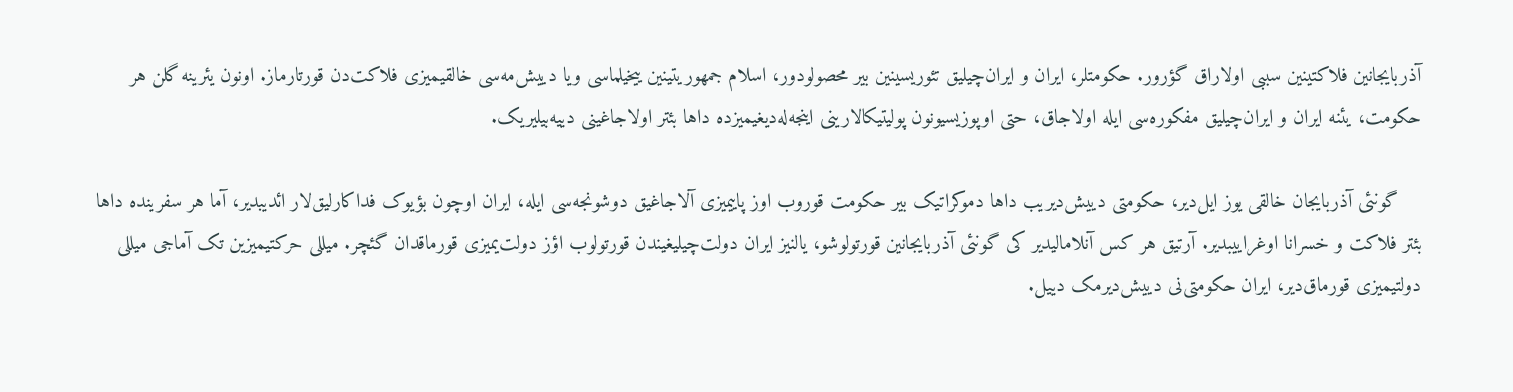آذربایجانین فلاکتینین سببی اولاراق گؤرور. حکومتلر، ایران و ایران‌چیلیق تئوریسینین بیر محصولودور، اسلام جمهوریتینین ییخیلماسی ویا دییش‌مه‌سی خالقیمیزی فلاکت‌دن قورتارماز. اونون یئرینه گلن هر حکومت، یئنه ایران و ایران‌چیلیق مفکوره‌سی ایله اولاجاق، حتی اوپوزیسیونون پولیتیکالارینی اینجه‌له‌دیغیمیزده داها بئتر اولاجاغینی دییه‌بیلیریک.

    گونئی آذربایجان خالقی یوز ایل‌دیر، حکومتی دییش‌دیریب داها دموکراتیک بیر حکومت قوروب اوز پاییمیزی آلاجاغیق دوشونجه‌سی ایله، ایران اوچون بؤیوک فداکارلیق‌لار ائدیبدیر، آما هر سفرینده داها بئتر فلاکت و خسرانا اوغراییبدیر. آرتیق هر کس آنلامالیدیر کی گونئی آذربایجانین قورتولوشو، یالنیز ایران دولت‌چیلیغیندن قورتولوب اؤز دولت‌یمیزی قورماقدان گئچر. میللی حرکتیمیزین تک آماجی میللی دولتیمیزی قورماق‌دیر، ایران حکومتی‌نی دییش‌دیرمک دییل.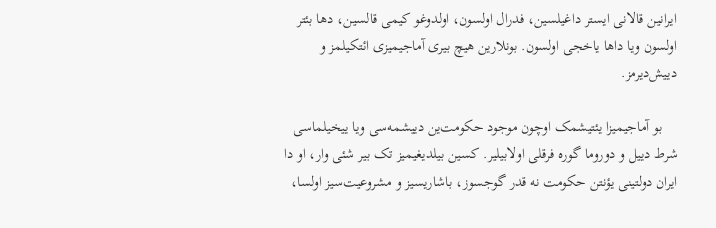ایرانین قالانی ایستر داغیلسین، فدرال اولسون، اولدوغو کیمی قالسین، دها بئتر اولسون ویا داها یاخجی اولسون. بونلارین هیچ بیری آماجیمیزی ائتکیلمز و دییش‌دیرمز.

    بو آماجیمیزا یئتیشمک اوچون موجود حکومت‌ین دییشمه‌سی ویا ییخیلماسی شرط دییل و دوروما گوره فرقلی اولابیلیر. کسین بیلدیغیمیز تک بیر شئی وار، او دا ایران دولتینی یؤنتن حکومت نه قدر گوجسوز، باشاریسیز و مشروعیت‌سیز اولسا،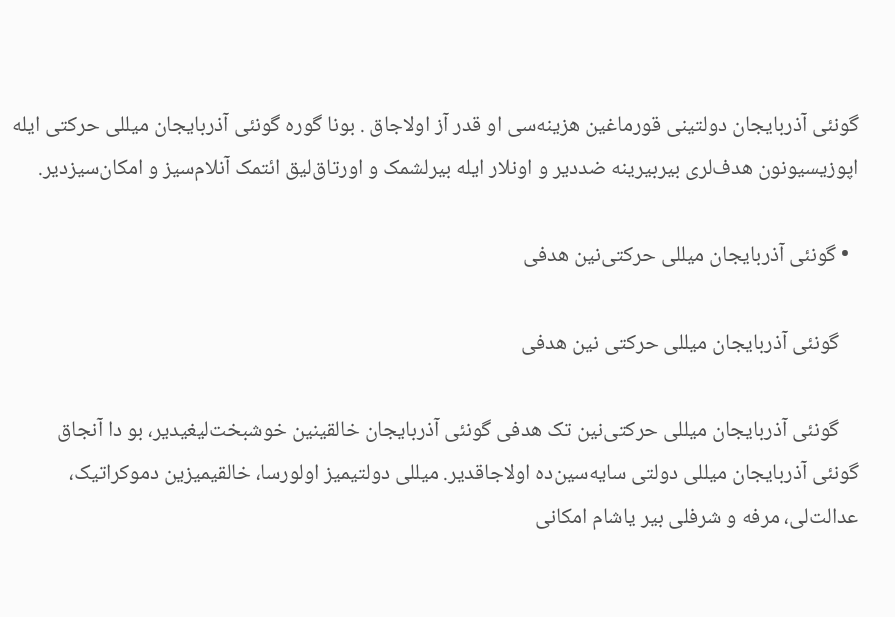گونئی آذربایجان دولتینی قورماغین هزینه‌سی او قدر آز اولاجاق . بونا گوره گونئی آذربایجان میللی حرکتی ایله اپوزیسیونون هدف‌لری بیربیرینه ضددیر و اونلار ایله بیرلشمک و اورتاق‌لیق ائتمک آنلام‌سیز و امکان‌سیزدیر.

  • گونئی آذربایجان میللی حرکتی‌نین هدفی

    گونئی آذربایجان میللی حرکتی نین هدفی

    گونئی آذربایجان میللی حرکتی‌نین تک هدفی گونئی آذربایجان خالقینین خوشبخت‌لیغیدیر، بو دا آنجاق گونئی آذربایجان میللی دولتی سایه‌سین‌ده اولاجاقدیر. میللی دولتیمیز اولورسا، خالقیمیزین دموکراتیک، عدالت‌لی، مرفه و شرفلی بیر یاشام امکانی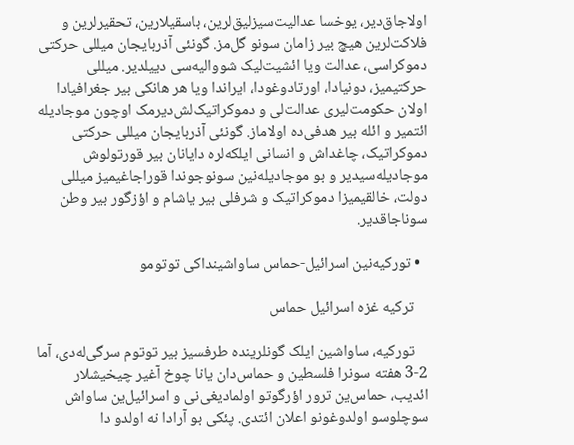اولاجاق‌دیر، یوخسا عدالیت‌سیزلیق‌لرین، باسقیلارین، تحقیرلرین و فلاکت‌لرین هیچ بیر زامان سونو گل‌مز. گونئی آذربایجان میللی حرکتی دموکراسی، عدالت ویا ائشیت‌لیک شووالیه‌سی دییلدیر. میللی حرکتیمیز، دونیادا، اورتادوغودا، ایراندا ویا هر هانکی بیر جغرافیادا اولان حکومت‌لیری عدالت‌لی و دموکراتیک‌لش‌دیرمک اوچون موجادیله ائتمیر و ائله بیر هدفی‌ده اولاماز. گونئی آذربایجان میللی حرکتی دموکراتیک، چاغداش و انسانی ایلکه‌لره دایانان بیر قورتولوش موجادیله‌سیدیر و بو موجادیله‌نین سونوجوندا قوراجاغیمیز میللی دولت، خالقیمیزا دموکراتیک و شرفلی بیر یاشام و اؤزگور بیر وطن سوناجاقدیر.

  • تورکیه‌نین اسرائیل-حماس ساواشینداکی توتومو

    ترکیه غزه اسرائیل حماس

    تورکیه، ساواشین ایلک گونلرینده طرفسیز بیر توتوم سرگی‌له‌دی، آما 2-3 هفته سونرا فلسطین و حماس‌دان یانا چوخ آغیر چیخیشلار ائدیب، حماس‌ین ترور اؤرگوتو اولمادیغی‌نی و اسرائیل‌ین ساواش سوچلوسو اولدوغونو اعلان ائتدی. پئکی بو آرادا نه اولدو دا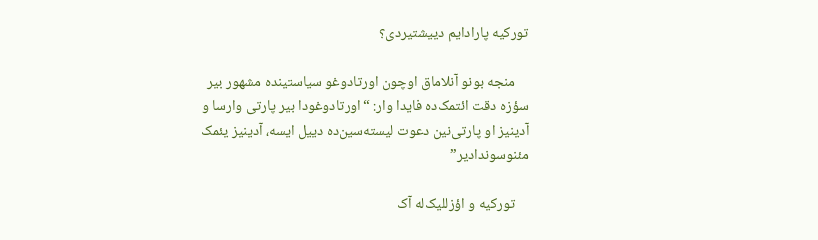تورکیه پارادایم دییشتیردی؟

    منجه بونو آنلاماق اوچون اورتادوغو سیاستینده مشهور بیر سؤزه دقت ائتمک‌ده فایدا وار: “اورتادوغودا بیر پارتی وارسا و آدینیز او پارتی‌نین دعوت لیسته‌سین‌ده دییل ایسه، آدینیز یئمک مئنوسوندادیر”

    تورکیه و اؤزللیک‌له آک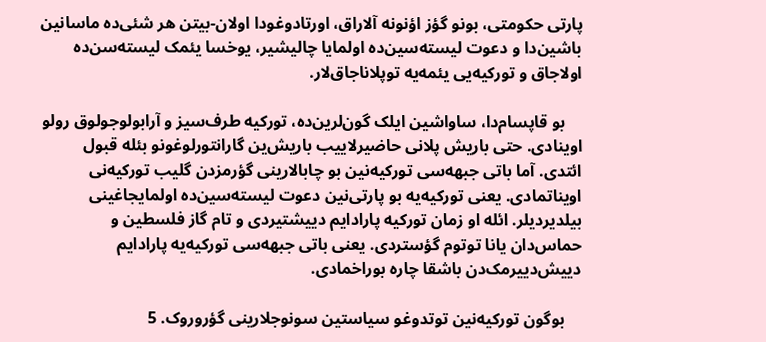پارتی حکومتی، بونو گؤز اؤنونه آلاراق، اورتادوغودا اولان-بیتن هر شئی‌ده ماسانین باشین‌دا و دعوت لیسته‌سین‌ده اولمایا چالیشیر، یوخسا یئمک لیسته‌سن‌ده اولاجاق و تورکیه‌یی یئمه‌یه توپلاناجاق‌لار.

    بو قاپسام‌دا، ساواشین ایلک گون‌لرین‌ده، تورکیه طرف‌سیز و آرابولوجولوق رولو اوینادی. حتی باریش پلانی حاضیرلاییب باریش‌ین گارانتورلوغونو بئله قبول ائتدی. آما باتی جبهه‌سی تورکیه‌نین بو چابالارینی گؤرمزدن گلیب تورکیه‌نی اویناتمادی. یعنی تورکیه‌یه بو پارتی‌نین دعوت لیسته‌سین‌ده اولمایجاغینی بیلدیردیلر. ائله او زمان تورکیه پارادایم دییشتیردی و تام گاز فلسطین و حماس‌دان یانا توتوم گؤستردی. یعنی باتی جبهه‌سی تورکیه‌یه پارادایم دییش‌دییرمک‌دن باشقا چاره بوراخمادی.

    بوگون تورکیه‌نین توتدوغو سیاستین سونوجلارینی گؤروروک. 5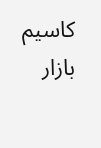کاسیم بازار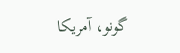گونو، آمریکا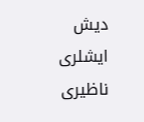دیش ایشلری ناظیری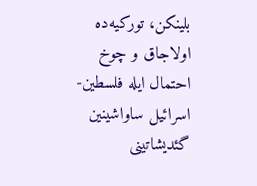بلینکن، تورکیه‌ده اولاجاق و چوخ احتمال ایله فلسطین-اسرائیل ساواشینین گئدیشاتینی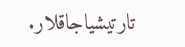تارتیشیاجاقلار.